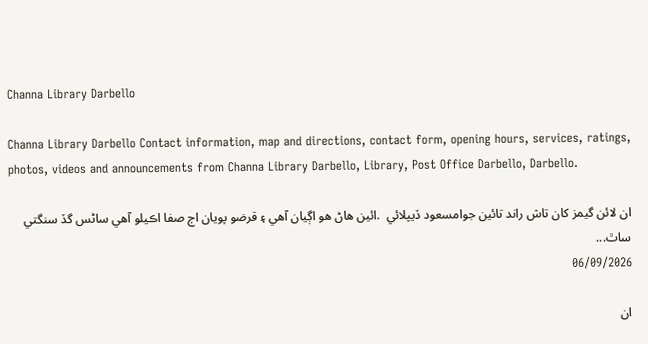Channa Library Darbello

Channa Library Darbello Contact information, map and directions, contact form, opening hours, services, ratings, photos, videos and announcements from Channa Library Darbello, Library, Post Office Darbello, Darbello.

ان لائن گيمز کان تاش راند تائين جوامسعود ڏيپلائي  .ائين ھاڻ ھو اڳيان آھي ۽ قرضو پويان اڄ صفا اڪيلو آھي ساڻس گڏ سنگتي ساٿ...
06/09/2026

ان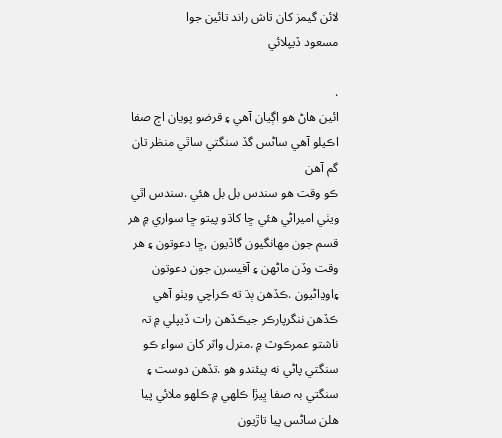لائن گيمز کان تاش راند تائين جوا
مسعود ڏيپلائي

.
ائين ھاڻ ھو اڳيان آھي ۽ قرضو پويان اڄ صفا اڪيلو آھي ساڻس گڏ سنگتي ساٿي منظر تان گم آھن
ڪو وقت ھو سندس بل بل ھئي .سندس اٿي ويٺي اميراڻي ھئي ڇا کاڌو پيتو ڇا سواري ۾ ھر قسم جون مھانگيون گاڏيون ,ڇا دعوتون ۽ ھر وقت وڏن ماڻھن ۽ آفيسرن جون دعوتون ۽اوڍاڻيون .ڪڏھن ٻڌ ته ڪراچي ويٺو آھي ڪڏھن ننگرپارڪر جيڪڏھن رات ڏيپلي ۾ تہ ناشتو عمرڪوٽ ۾ .منرل واٽر کان سواء ڪو سنگتي پاڻي نه پيئندو ھو .تڏھن دوست ۽ سنگتي بہ صفا ڀيڙا ڪلھي ۾ ڪلھو ملائي پيا ھلن ساڻس پيا تاڙيون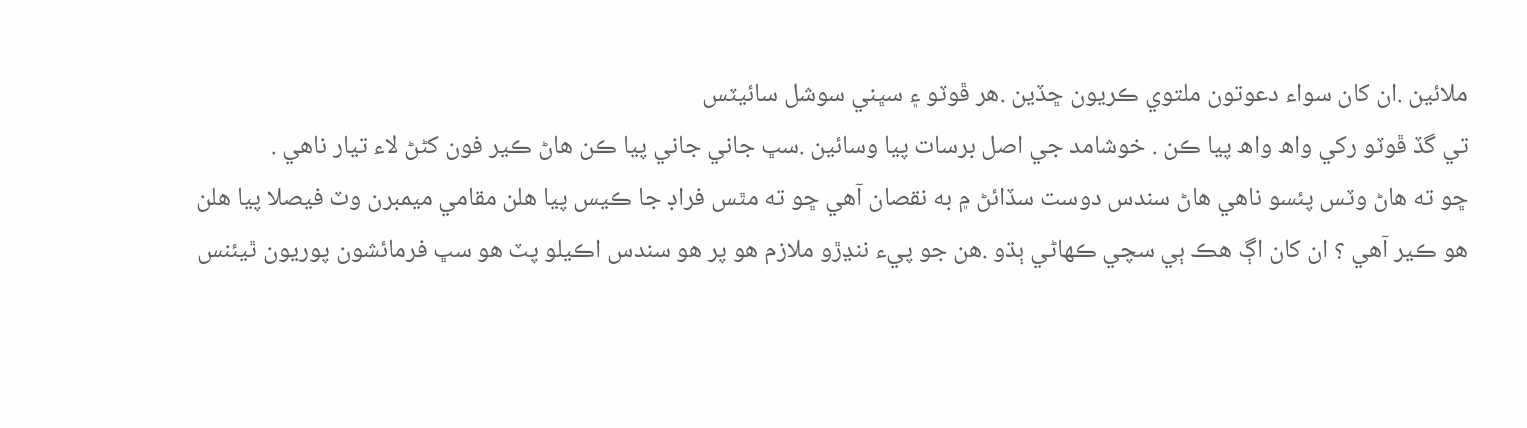ملائين .ان کان سواء دعوتون ملتوي ڪريون ڇڏين .ھر ڦوٽو ۽ سڀني سوشل سائيٽس
تي گڏ ڦوٽو رکي واھ واھ پيا ڪن . خوشامد جي اصل برسات پيا وسائين .سڀ جاني جاني پيا ڪن ھاڻ ڪير فون کڻڻ لاء تيار ناھي .
ڇو ته ھاڻ وٽس پئسو ناھي ھاڻ سندس دوست سڏائڻ ۾ به نقصان آھي ڇو ته مٿس فراڊ جا ڪيس پيا ھلن مقامي ميمبرن وٽ فيصلا پيا ھلن
ھو ڪير آھي ؟ ان کان اڳ ھڪ ٻي سچي ڪھاڻي ٻڌو .ھن جو پيء ننڍڙو ملازم ھو پر ھو سندس اڪيلو پٽ ھو سڀ فرمائشون پوريون ٿيئنس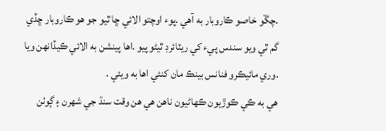.چڱو خاصو ڪاروبار به آھي .پوء اوچتو الائي ڇا ٿيو جو ھو ڪاروبار ڇڏي گم ٿي ويو سندس پيء کي ريٽائرڊ ٿيڻو پيو .اھا پينشن به الائي ڪيڏانھن ويا .وري مائيڪرو فنانس بينڪ مان کنئي اھا به ويئي .
ھي به ڪي ڪوڙيون ڪھاڻيون ناھن ھي ھن وقت سنڌ جي شھرن ۽ ڳوٺن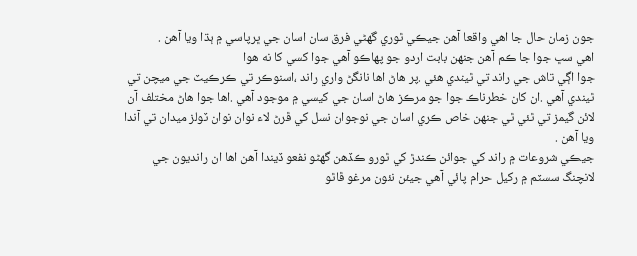جون زمان حال جا اھي واقعا آھن جيڪي ٿوري گھڻي فرق سان اسان جي ڀرپاسي ۾ ٻڌا ويا آھن .
اھي سڀ جوا جا ڪم آھن جنھن بابت اردو جو پھاڪو آھي جوا کسي کا نه ھوا
جوا اڳي تاش جي راند تي ٿيندي ھئي .پر ھاڻ اھا نانگڻ واري راند ،اسنوڪر تي ڪرڪيٽ جي ميچن تي ٿيندي آھي .ان کان خطرناڪ جوا جو مرڪز ھاڻ اسان جي کيسي ۾ موجود آھي .اھا جوا ھاڻ مختلف آن لائن گيمز تي ٿئي ٿي جنھن خاص ڪري اسان جي نوجوان نسل کي ڦرڻ لاء نوان نوان ٽولز ميدان تي آندا ويا آھن .
جيڪي شروعات ۾ راند کي جوائن ڪندڙ کي ٿورو ڪڏھن گھڻو نفعو ڏيندا آھن اھا ان رانديون جي لانچنگ سسٽم ۾ رکيل حرام پائي آھي جيئن نئون مرغو ڦاٿو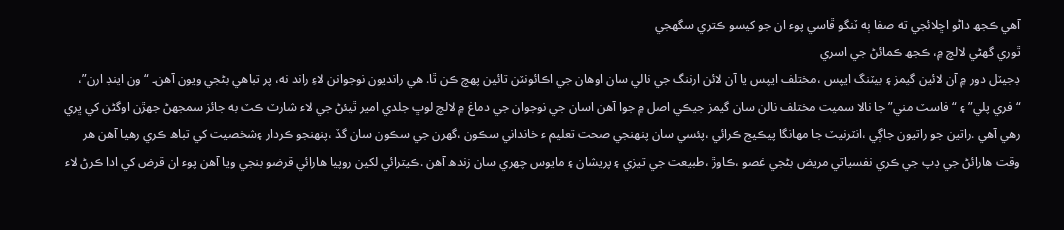آھي ڪجھ داڻو اڇلائجي ته صفا ٻه ٽنگو ڦاسي پوء ان جو کيسو ڪتري سگھجي
ٿوري گھڻي لالچ ۾، ڪجھ ڪمائڻ جي اسري
ڊجيٽل دور ۾ آن لائين گيمز ۽ بيٽنگ ايپس ،مختلف ايپس يا آن لائن ارننگ جي نالي سان اوھان جي اڪائونٽن تائين پھچ ڪن ٿا. ھي رانديون نوجوانن لاءِ راند نه، پر تباهي بڻجي ويون آهن۔ “ون اينڊ ارن”، “فري پلي” ۽ “فاسٽ مني” جا نالا سميت مختلف نالن سان گيمز جيڪي اصل ۾ جوا آھن اسان جي نوجوان جي دماغ ۾ لالچ لوڀ جلدي امير ٿيئڻ جي لاء شارٽ ڪٽ به جائز سمجھڻ جھڙن اوگڻن کي ڀري رھي آھي .راتين جو راتيون جاڳي ،انٽرنيٽ جا مھانگا پيڪيج ڪرائي ،پئسي سان پنھنجي صحت تعليم ء خانداني سڪون ،گھرن جي سڪون سان گڏ ،پنھنجو ڪردار ۽شخصيت کي تباھ ڪري رھيا آھن ھر وقت ھارائڻ جي ڊپ جي ڪري نفسياتي مريض بڻجي غصو ،ڪاوڙ ،طبيعت جي تيزي ۽ پريشان ۽ مايوس چھري سان زندھ آھن .ڪيترائي لکين روپيا ھارائي قرضو بنجي ويا آھن پوء ان قرض کي ادا ڪرڻ لاء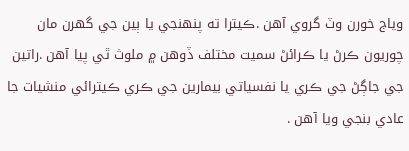وياج خورن وٽ گروي آھن .ڪيترا ته پنھنجي يا ٻين جي گھرن مان چوريون ڪرڻ يا ڪرائڻ سميت مختلف ڏوھن ۾ ملوث ٿي پيا آھن .راتين جي جاڳڻ جي ڪري يا نفسياتي بيمارين جي ڪري ڪيترائي منشيات جا عادي بنجي ويا آھن .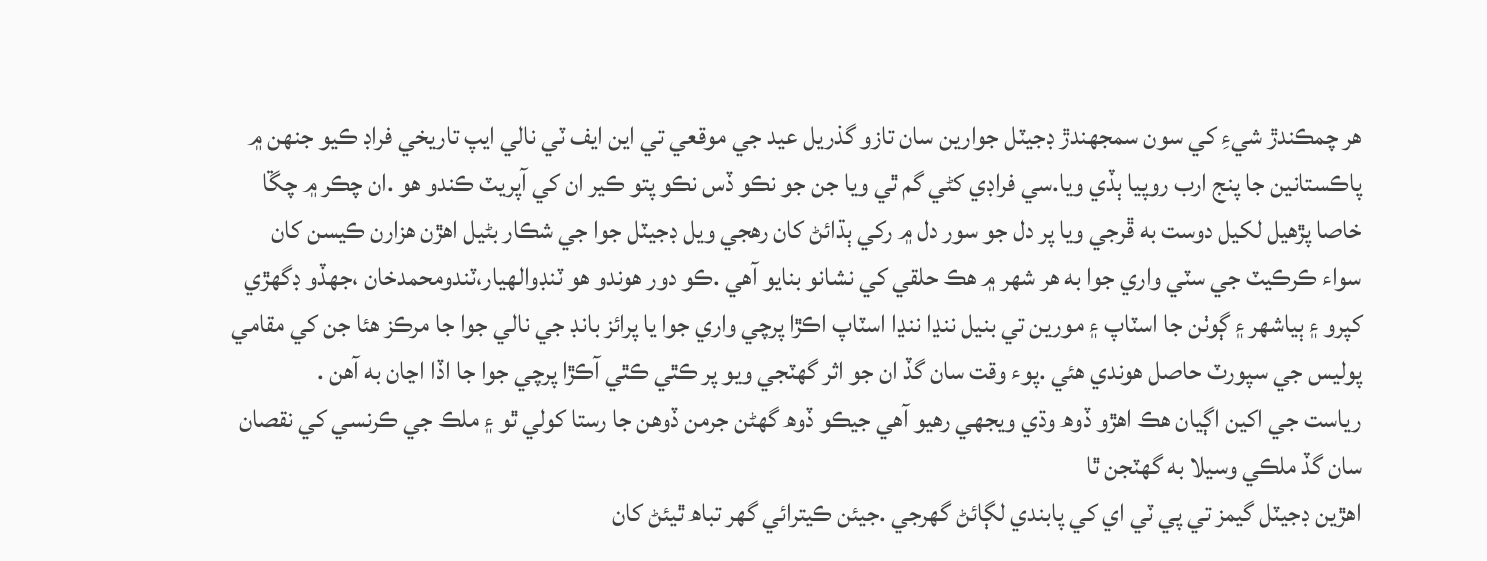ھر چمڪندڙ شيءِ کي سون سمجھندڙ ڊجيٽل جوارين سان تازو گذريل عيد جي موقعي تي اين ايف ٽي نالي ايپ تاريخي فراڊ ڪيو جنھن ۾ پاڪستانين جا پنج ارب روپيا ٻڏي ويا.سي فراڊي کڻي گم ٿي ويا جن جو نڪو ڏس نڪو پتو ڪير ان کي آپريٽ ڪندو ھو .ان چڪر ۾ چڱا خاصا پڙھيل لکيل دوست به ڦرجي ويا پر دل جو سور دل ۾ رکي ٻڌائڻ کان رھجي ويل ڊجيٽل جوا جي شڪار بڻيل اھڙن ھزارن ڪيسن کان سواء ڪرڪيٽ جي سٽي واري جوا به ھر شھر ۾ ھڪ حلقي کي نشانو بنايو آھي .ڪو دور ھوندو ھو ٽنڊوالهيار،ٽندومحمدخان ،جھڏو ڊگھڙي کپرو ۽ ٻياشھر ۽ ڳوٺن جا اسٽاپ ۽ مورين تي بنيل ننڍا ننڍا اسٽاپ اڪڙا پرچي واري جوا يا پرائز بانڊ جي نالي جوا جا مرڪز ھئا جن کي مقامي پوليس جي سپورٽ حاصل ھوندي ھئي .پوء وقت سان گڏ ان جو اثر گھٽجي ويو پر ڪٿي ڪٿي آڪڙا پرچي جوا جا اڏا اڃان به آھن .
رياست جي اکين اڳيان ھڪ اھڙو ڏوھ وڌي ويجھي رھيو آھي جيڪو ڏوھ گھڻن جرمن ڏوھن جا رستا کولي ٿو ۽ ملڪ جي ڪرنسي کي نقصان سان گڏ ملڪي وسيلا به گھٽجن ٿا
اھڙين ڊجيٽل گيمز تي پي ٽي اي کي پابندي لڳائڻ گھرجي .جيئن ڪيترائي گھر تباھ ٿيئڻ کان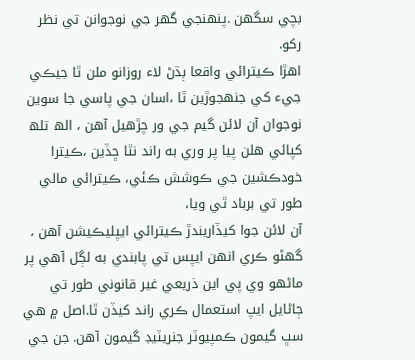بچي سگھن .پنھنجي گھر جي نوجوانن تي نظر رکو.
اھڙا ڪيترائي واقعا ٻڌڻ لاء روزانو ملن ٿا جيڪي جيء کي جنھجوڙين ٿا ،اسان جي پاسي جا سوين نوجوان آن لائن گيم جي ور چڙھيل آھن ، الھ تلھ کپائي ھلن پيا پر وري به راند نٿا ڇڏين ،ڪيترا خودڪشين جي ڪوشش ڪئي، ڪيترائي مالي طور تي برباد ٿي ويا،
آن لائن جوا کيڏاريندڙ ڪيترائي ايپليڪيشن آھن ، گھڻو ڪري انھن ايپس تي پابندي به لڳل آھي پر ماڻھو وي پي اين ذريعي غير قانوني طور تي ڄاڻايل ايپ استعمال ڪري راند کيڏن ٿا.اصل ۾ ھي سڀ گيمون ڪمپيوٽر جنريٽيڊ گيمون آھن. جن جي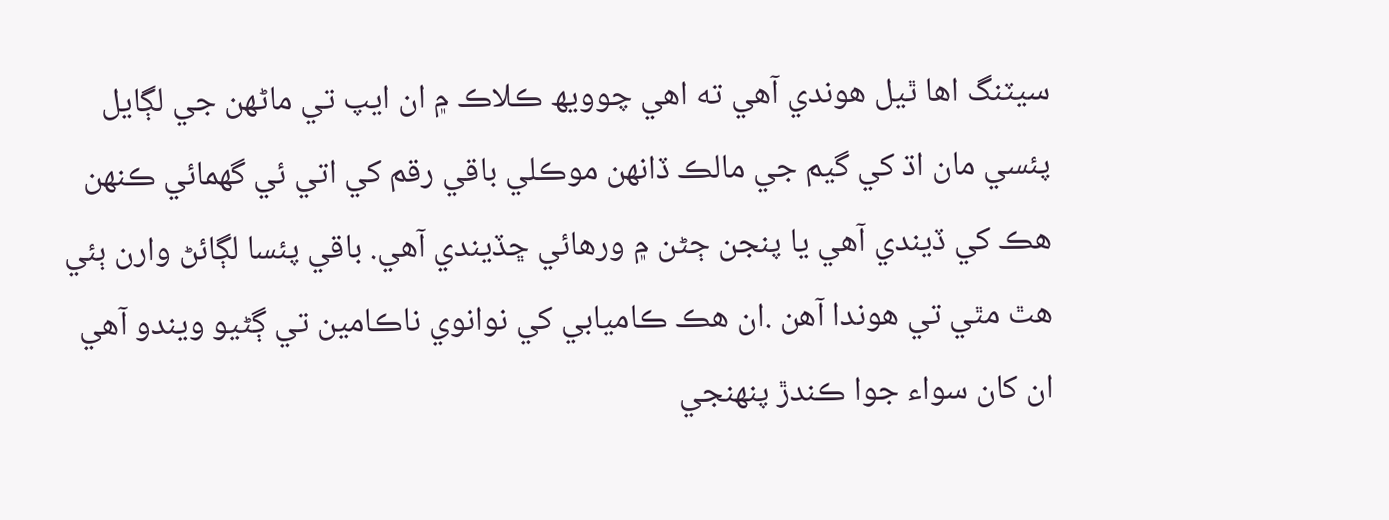سيٽنگ اھا ٿيل ھوندي آھي ته اھي چوويھ ڪلاڪ ۾ ان ايپ تي ماڻھن جي لڳايل پئسي مان اڌ کي گيم جي مالڪ ڏانھن موڪلي باقي رقم کي اتي ئي گھمائي ڪنھن ھڪ کي ڏيندي آھي يا پنجن ڄڻن ۾ ورھائي ڇڏيندي آھي. باقي پئسا لڳائڻ وارن ٻئي ھٿ مٿي تي ھوندا آھن .ان ھڪ ڪاميابي کي نوانوي ناڪامين تي ڳڻيو ويندو آھي ان کان سواء جوا ڪندڙ پنھنجي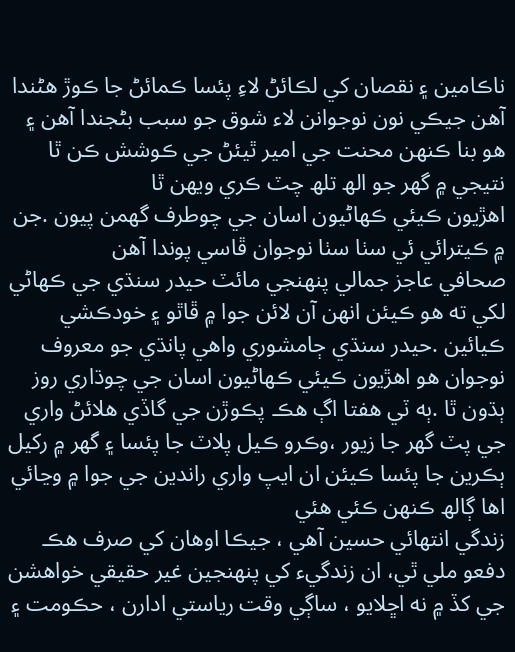ناڪامين ۽ نقصان کي لڪائڻ لاءِ پئسا ڪمائڻ جا ڪوڙ ھڻندا آھن جيڪي نون نوجوانن لاء شوق جو سبب بڻجندا آھن ۽ ھو بنا ڪنھن محنت جي امير ٿيئڻ جي ڪوشش ڪن ٿا نتيجي ۾ گھر جو الھ تلھ چٽ ڪري ويھن ٿا
اھڙيون ڪيئي ڪھاڻيون اسان جي چوطرف گھمن پيون .جن ۾ ڪيترائي ئي سٺا سٺا نوجوان ڦاسي پوندا آھن
صحافي عاجز جمالي پنھنجي مائٽ حيدر سنڌي جي ڪھاڻي لکي ته ھو ڪيئن انھن آن لائن جوا ۾ ڦاٿو ۽ خودڪشي ڪيائين .حيدر سنڌي ڄامشوري واھي پانڌي جو معروف نوجوان ھو اھڙيون ڪيئي ڪھاڻيون اسان جي چوڌاري روز ٻڌون ٿا .ٻه ٽي ھفتا اڳ ھڪ پڪوڙن جي گاڏي ھلائڻ واري جي پٽ گھر جا زيور ،وڪرو ڪيل پلاٽ جا پئسا ۽ گھر ۾ رکيل ٻڪرين جا پئسا ڪيئن ان ايپ واري راندين جي جوا ۾ وڃائي اھا ڳالھ ڪنھن ڪئي ھئي
زندگي انتھائي حسين آھي ، جيڪا اوھان کي صرف ھڪ دفعو ملي ٿي، ان زندگيء کي پنھنجين غير حقيقي خواھشن جي کڏ ۾ نه اڇلايو ، ساڳي وقت رياستي ادارن ، حڪومت ۽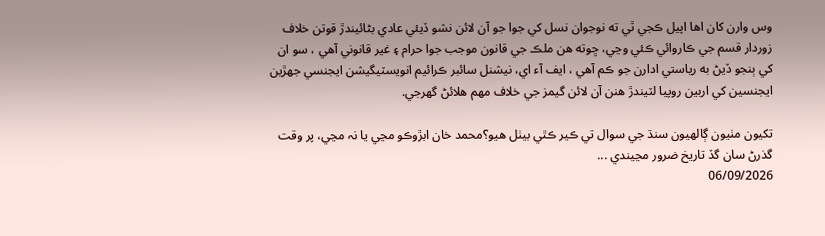وس وارن کان اھا اپيل ڪجي ٿي ته نوجوان نسل کي جوا جو آن لائن نشو ڏيئي عادي بڻائيندڙ قوتن خلاف زوردار قسم جي ڪاروائي ڪئي وڃي، ڇوته ھن ملڪ جي قانون موجب جوا حرام ۽ غير قانوني آھي ، سو ان کي ٻنجو ڏيڻ به رياستي ادارن جو ڪم آھي ، ايف آء اي، نيشنل سائبر ڪرائيم انويسٽيگيشن ايجنسي جھڙين ايجنسين کي اربين روپيا لٽيندڙ ھنن آن لائن گيمز جي خلاف مھم ھلائڻ گھرجي.

تکيون مٺيون ڳالهيون سنڌ جي سوال تي ڪير ڪٿي بيٺل هيو؟محمد خان ابڙوڪو مڃي يا نہ مڃي، پر وقت گذرڻ سان گڏ تاريخ ضرور مڃيندي ...
06/09/2026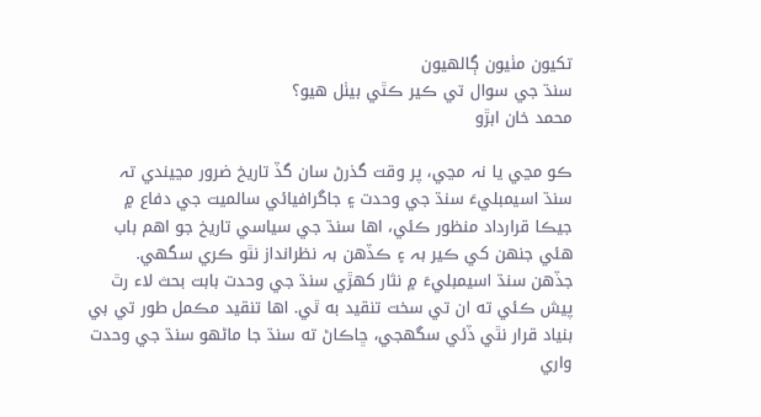تکيون مٺيون ڳالهيون
سنڌ جي سوال تي ڪير ڪٿي بيٺل هيو؟
محمد خان ابڙو

ڪو مڃي يا نہ مڃي، پر وقت گذرڻ سان گڏ تاريخ ضرور مڃيندي تہ سنڌ اسيمبليءَ سنڌ جي وحدت ۽ جاگرافيائي سالميت جي دفاع ۾ جيڪا قرارداد منظور ڪئي، اها سنڌ جي سياسي تاريخ جو اهم باب هئي جنهن کي ڪير بہ ۽ ڪڏهن بہ نظرانداز نٿو ڪري سگھي.
جڏهن سنڌ اسيمبليءَ ۾ نثار کهڙي سنڌ جي وحدت بابت بحث لاء رٿ پيش ڪئي ته ان تي سخت تنقيد به ٿي. اها تنقيد مڪمل طور تي بي بنياد قرار نٿي ڏئي سگهجي، ڇاڪاڻ ته سنڌ جا ماڻهو سنڌ جي وحدت واري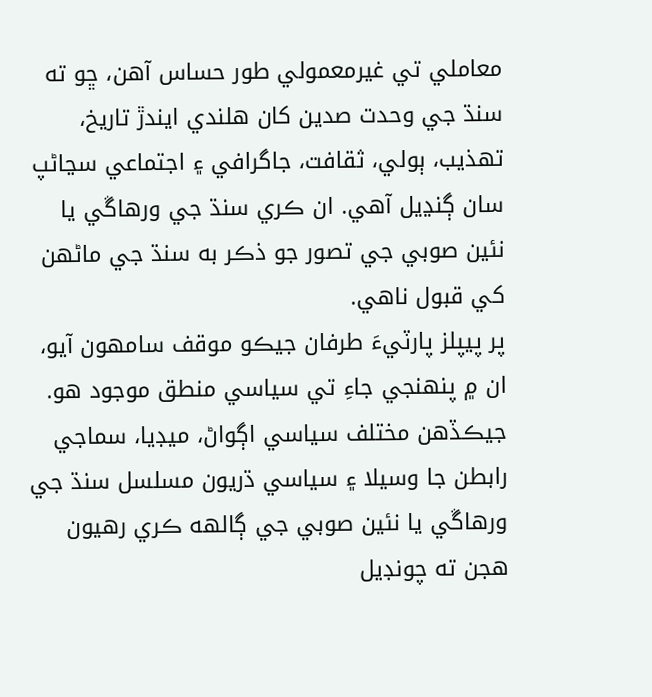معاملي تي غيرمعمولي طور حساس آهن، ڇو ته سنڌ جي وحدت صدين کان هلندي ايندڙ تاريخ، تهذيب، ٻولي، ثقافت، جاگرافي ۽ اجتماعي سڃاڻپ سان ڳنڍيل آهي. ان ڪري سنڌ جي ورهاڱي يا نئين صوبي جي تصور جو ذڪر به سنڌ جي ماڻهن کي قبول ناهي.
پر پيپلز پارٽيءَ طرفان جيڪو موقف سامهون آيو، ان ۾ پنهنجي جاءِ تي سياسي منطق موجود هو. جيڪڏهن مختلف سياسي اڳواڻ، ميڊيا، سماجي رابطن جا وسيلا ۽ سياسي ڌريون مسلسل سنڌ جي ورهاڱي يا نئين صوبي جي ڳالهه ڪري رهيون هجن ته چونڊيل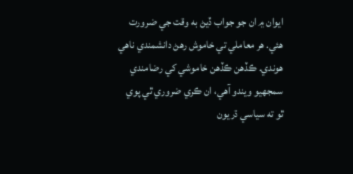ايوان ۾ ان جو جواب ڏيڻ به وقت جي ضرورت ھئي. هر معاملي تي خاموش رهڻ دانشمندي ناهي هوندي. ڪڏهن ڪڏهن خاموشي کي رضامندي سمجهيو ويندو آهي، ان ڪري ضروري ٿي پوي ٿو ته سياسي ڌريون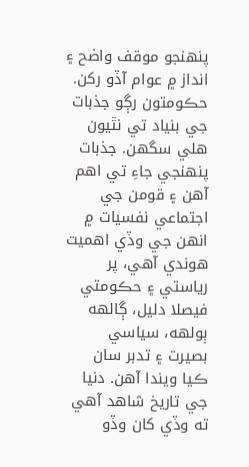پنهنجو موقف واضح ۽ انداز ۾ عوام آڏو رکن.
حڪومتون رڳو جذبات جي بنياد تي نٿيون هلي سگهن. جذبات پنهنجي جاءِ تي اهم آهن ۽ قومن جي اجتماعي نفسيات ۾ انهن جي وڏي اهميت هوندي آهي، پر رياستي ۽ حڪومتي فيصلا دليل، ڳالهه ٻولهه، سياسي بصيرت ۽ تدبر سان ڪيا ويندا آهن. دنيا جي تاريخ شاهد آهي ته وڏي کان وڏو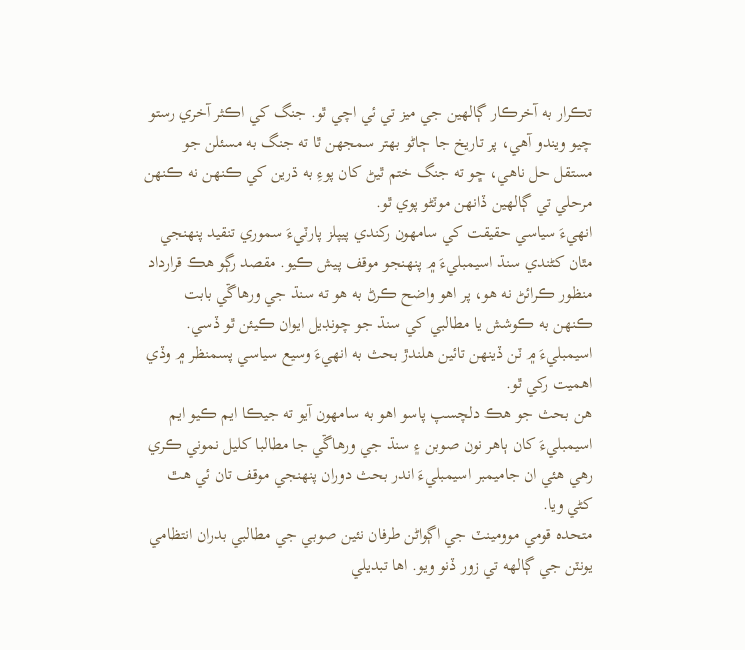تڪرار به آخرڪار ڳالهين جي ميز تي ئي اچي ٿو. جنگ کي اڪثر آخري رستو چيو ويندو آهي، پر تاريخ جا ڄاڻو بهتر سمجهن ٿا ته جنگ به مسئلن جو مستقل حل ناهي، ڇو ته جنگ ختم ٿيڻ کان پوءِ به ڌرين کي ڪنهن نه ڪنهن مرحلي تي ڳالهين ڏانهن موٽڻو پوي ٿو.
انهيءَ سياسي حقيقت کي سامهون رکندي پيپلز پارٽيءَ سموري تنقيد پنهنجي مٿان کڻندي سنڌ اسيمبليءَ ۾ پنهنجو موقف پيش ڪيو. مقصد رڳو هڪ قرارداد منظور ڪرائڻ نه هو، پر اهو واضح ڪرڻ به هو ته سنڌ جي ورهاڱي بابت ڪنهن به ڪوشش يا مطالبي کي سنڌ جو چونڊيل ايوان ڪيئن ٿو ڏسي. اسيمبليءَ ۾ ٽن ڏينهن تائين هلندڙ بحث به انهيءَ وسيع سياسي پسمنظر ۾ وڏي اهميت رکي ٿو.
هن بحث جو هڪ دلچسپ پاسو اهو به سامهون آيو ته جيڪا ايم ڪيو ايم اسيمبليءَ کان ٻاهر نون صوبن ۽ سنڌ جي ورهاڱي جا مطالبا کليل نموني ڪري رهي هئي ان جاميمبر اسيمبليءَ اندر بحث دوران پنهنجي موقف تان ئي هٿ کڻي ويا.
متحده قومي موومينٽ جي اڳواڻن طرفان نئين صوبي جي مطالبي بدران انتظامي يونٽن جي ڳالهه تي زور ڏنو ويو. اها تبديلي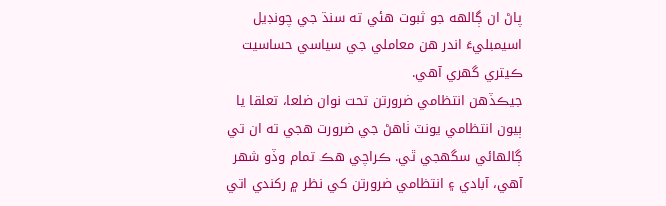پاڻ ان ڳالهه جو ثبوت هئي ته سنڌ جي چونڊيل اسيمبليءَ اندر هن معاملي جي سياسي حساسيت ڪيتري گهري آهي.
جيڪڏهن انتظامي ضرورتن تحت نوان ضلعا، تعلقا يا ٻيون انتظامي يونٽ ٺاهڻ جي ضرورت هجي ته ان تي ڳالهائي سگهجي ٿي. ڪراچي هڪ تمام وڏو شهر آهي، آبادي ۽ انتظامي ضرورتن کي نظر ۾ رکندي اتي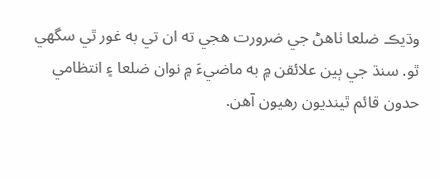وڌيڪ ضلعا ٺاهڻ جي ضرورت هجي ته ان تي به غور ٿي سگهي ٿو. سنڌ جي ٻين علائقن ۾ به ماضيءَ ۾ نوان ضلعا ۽ انتظامي حدون قائم ٿينديون رهيون آهن.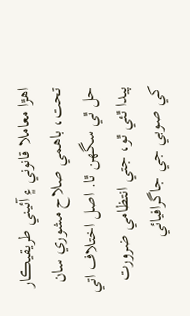اهڙا معاملا قانوني ۽ آئيني طريقيڪار تحت، باهمي صلاح مشوري سان حل ٿي سگهن ٿا. اصل اختلاف اتي پيدا ٿئي ٿو، جتي انتظامي ضرورت کي صوبي جي جاگرافيائي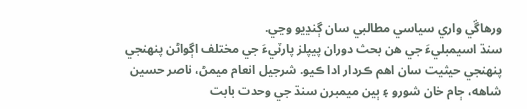ورهاڱي واري سياسي مطالبي سان ڳنڍيو وڃي.
سنڌ اسيمبليءَ جي هن بحث دوران پيپلز پارٽيءَ جي مختلف اڳواڻن پنهنجي پنهنجي حيثيت سان اهم ڪردار ادا ڪيو. شرجيل انعام ميمڻ، ناصر حسين شاهه، ڄام خان شورو ۽ ٻين ميمبرن سنڌ جي وحدت بابت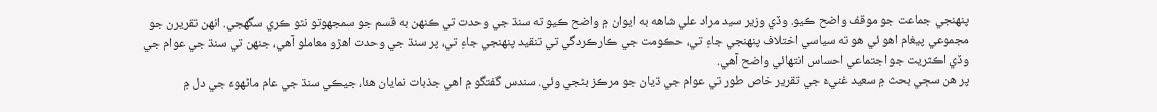پنهنجي جماعت جو موقف واضح ڪيو. وڏي وزير سيد مراد علي شاهه به ايوان ۾ واضح ڪيو ته سنڌ جي وحدت تي ڪنهن به قسم جو سمجهوتو نٿو ڪري سگهجي. انهن تقريرن جو مجموعي پيغام اهو ئي هو ته سياسي اختلاف پنهنجي جاءِ تي، حڪومت جي ڪارڪردگي تي تنقيد پنهنجي جاءِ تي، پر سنڌ جي وحدت اهڙو معاملو آهي، جنهن تي سنڌ جي عوام جي وڏي اڪثريت جو اجتماعي احساس انتهائي واضح آهي.
پر هن سڄي بحث ۾ سعيد غنيءَ جي تقرير خاص طور تي عوام جي ڌيان جو مرڪز بڻجي وئي. سندس گفتگو ۾ اهي جذبات نمايان هئا، جيڪي سنڌ جي عام ماڻهوءَ جي دل ۾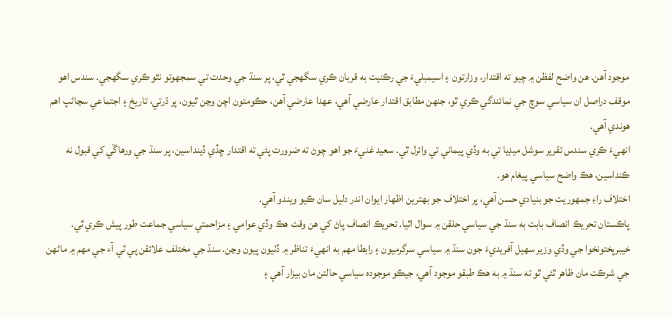موجود آهن. هن واضح لفظن ۾ چيو ته اقتدار، وزارتون ۽ اسيمبليءَ جي رڪنيت به قربان ڪري سگهجي ٿي، پر سنڌ جي وحدت تي سمجهوتو نٿو ڪري سگهجي. سندس اهو موقف دراصل ان سياسي سوچ جي نمائندگي ڪري ٿو، جنهن مطابق اقتدار عارضي آهي، عهدا عارضي آهن، حڪومتون اچن وڃن ٿيون، پر ڌرتي، تاريخ ۽ اجتماعي سڃاڻپ اهم هوندي آهي.
انهيءَ ڪري سندس تقرير سوشل ميڊيا تي به وڏي پيماني تي وائرل ٿي. سعيد غنيءَ جو اهو چوڻ ته ضرورت پئي ته اقتدار ڇڏي ڏينداسين، پر سنڌ جي ورهاڱي کي قبول نه ڪنداسين، هڪ واضح سياسي پيغام هو.
اختلاف راءِ جمهوريت جو بنيادي حسن آهي، پر اختلاف جو بهترين اظهار ايوان اندر دليل سان ڪيو ويندو آهي.
پاڪستان تحريڪ انصاف بابت به سنڌ جي سياسي حلقن ۾ سوال اٿيا. تحريڪ انصاف پاڻ کي هن وقت هڪ وڏي عوامي ۽ مزاحمتي سياسي جماعت طور پيش ڪري ٿي. خيبرپختونخوا جي وڏي وزير سهيل آفريديءَ جون سنڌ ۾ سياسي سرگرميون ۽ رابطا مهم به انهيءَ تناظر ۾ ڏٺيون پيون وڃن. سنڌ جي مختلف علائقن پي ٽي آء جي مهم ۾ ماڻهن جي شرڪت مان ظاهر ٿئي ٿو ته سنڌ ۾ به هڪ طبقو موجود آهي، جيڪو موجوده سياسي حالتن مان بيزار آهي ۽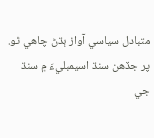متبادل سياسي آواز ٻڌڻ چاهي ٿو.
پر جڏهن سنڌ اسيمبليءَ ۾ سنڌ جي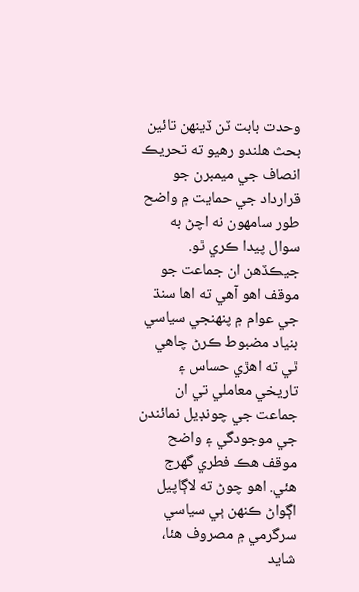وحدت بابت ٽن ڏينهن تائين بحث هلندو رهيو ته تحريڪ انصاف جي ميمبرن جو قرارداد جي حمايت ۾ واضح طور سامهون نه اچڻ به سوال پيدا ڪري ٿو. جيڪڏهن ان جماعت جو موقف اهو آهي ته اها سنڌ جي عوام ۾ پنهنجي سياسي بنياد مضبوط ڪرڻ چاهي ٿي ته اهڙي حساس ۽ تاريخي معاملي تي ان جماعت جي چونڊيل نمائندن جي موجودگي ۽ واضح موقف هڪ فطري گهرج هئي. اهو چوڻ ته لاڳاپيل اڳواڻ ڪنهن ٻي سياسي سرگرمي ۾ مصروف هئا، شايد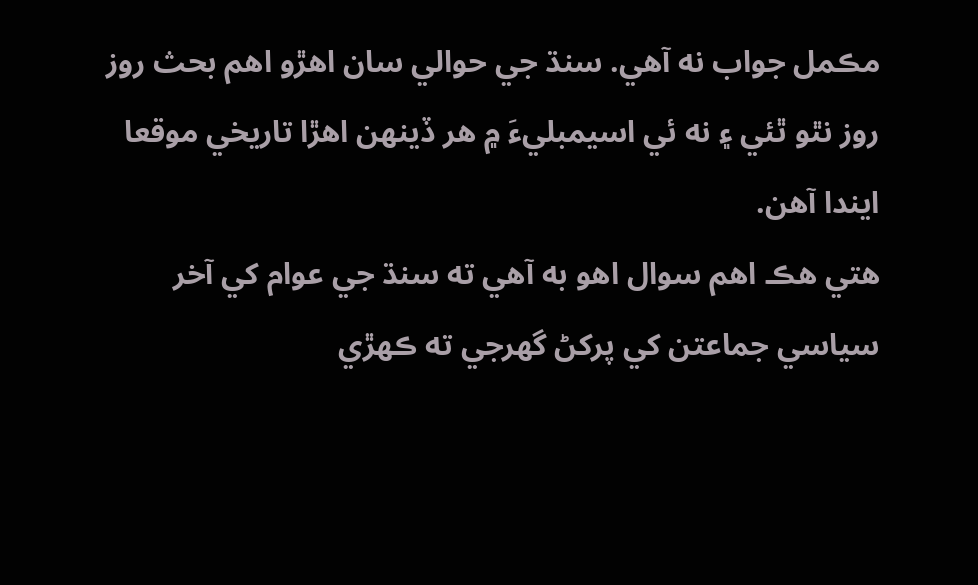مڪمل جواب نه آهي. سنڌ جي حوالي سان اهڙو اهم بحث روز روز نٿو ٿئي ۽ نه ئي اسيمبليءَ ۾ هر ڏينهن اهڙا تاريخي موقعا ايندا آهن.
هتي هڪ اهم سوال اهو به آهي ته سنڌ جي عوام کي آخر سياسي جماعتن کي پرکڻ گهرجي ته ڪهڙي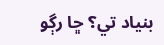بنياد تي؟ ڇا رڳو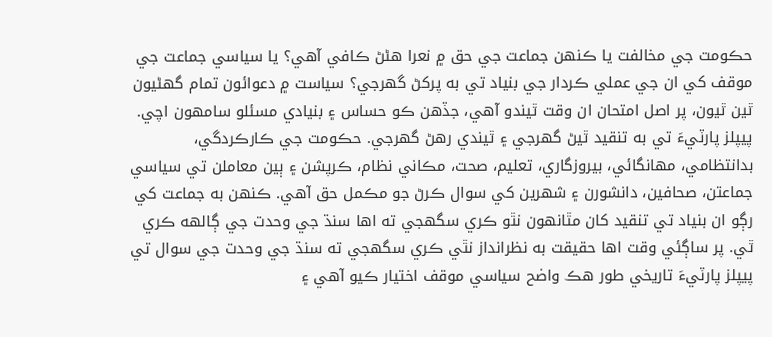حڪومت جي مخالفت يا ڪنهن جماعت جي حق ۾ نعرا هڻڻ ڪافي آهي؟ يا سياسي جماعت جي موقف کي ان جي عملي ڪردار جي بنياد تي به پرکڻ گهرجي؟ سياست ۾ دعوائون تمام گهڻيون ٿين ٿيون، پر اصل امتحان ان وقت ٿيندو آهي، جڏهن ڪو حساس ۽ بنيادي مسئلو سامهون اچي.
پيپلز پارٽيءَ تي به تنقيد ٿيڻ گهرجي ۽ ٿيندي رهڻ گهرجي. حڪومت جي ڪارڪردگي، بدانتظامي، مهانگائي، بيروزگاري، تعليم، صحت، مڪاني نظام، ڪرپشن ۽ ٻين معاملن تي سياسي جماعتن، صحافين، دانشورن ۽ شهرين کي سوال ڪرڻ جو مڪمل حق آهي. ڪنهن به جماعت کي رڳو ان بنياد تي تنقيد کان مٿانهون نٿو ڪري سگهجي ته اها سنڌ جي وحدت جي ڳالهه ڪري ٿي. پر ساڳئي وقت اها حقيقت به نظرانداز نٿي ڪري سگهجي ته سنڌ جي وحدت جي سوال تي پيپلز پارٽيءَ تاريخي طور هڪ واضح سياسي موقف اختيار ڪيو آهي ۽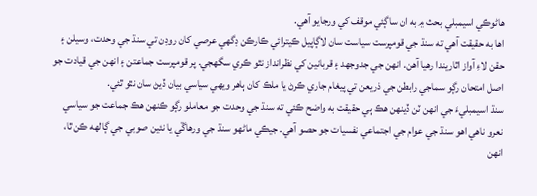هاڻوڪي اسيمبلي بحث ۾ به ان ساڳئي موقف کي ورجايو آهي.
اها به حقيقت آهي ته سنڌ جي قومپرست سياست سان لاڳاپيل ڪيترائي ڪارڪن ڊگهي عرصي کان روڊن تي سنڌ جي وحدت، وسيلن ۽ حقن لاءِ آواز اٿاريندا رهيا آهن. انهن جي جدوجهد ۽ قربانين کي نظرانداز نٿو ڪري سگهجي. پر قومپرست جماعتن ۽ انهن جي قيادت جو اصل امتحان رڳو سماجي رابطن جي ذريعن تي پيغام جاري ڪرڻ يا ملڪ کان ٻاهر ويهي سياسي بيان ڏيڻ سان نٿو ٿئي.
سنڌ اسيمبليءَ جي انهن ٽن ڏينهن هڪ ٻي حقيقت به واضح ڪئي ته سنڌ جي وحدت جو معاملو رڳو ڪنهن هڪ جماعت جو سياسي نعرو ناهي اهو سنڌ جي عوام جي اجتماعي نفسيات جو حصو آهي. جيڪي ماڻهو سنڌ جي ورهاڱي يا نئين صوبي جي ڳالهه ڪن ٿا، انهن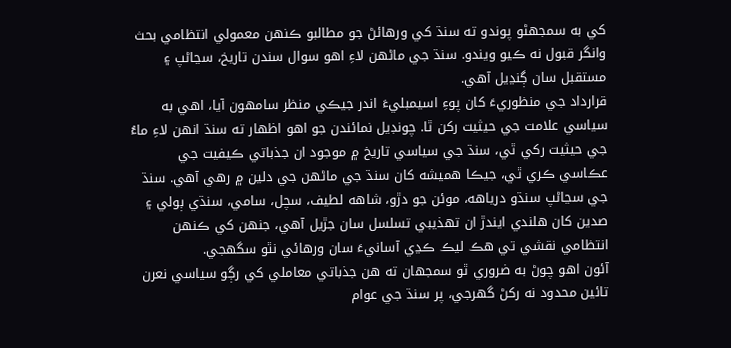کي به سمجهڻو پوندو ته سنڌ کي ورهائڻ جو مطالبو ڪنهن معمولي انتظامي بحث وانگر قبول نه ڪيو ويندو. سنڌ جي ماڻهن لاءِ اهو سوال سندن تاريخ، سڃاڻپ ۽ مستقبل سان ڳنڍيل آهي.
قرارداد جي منظوريءَ کان پوءِ اسيمبليءَ اندر جيڪي منظر سامهون آيا، اهي به سياسي علامت جي حيثيت رکن ٿا. چونڊيل نمائندن جو اهو اظهار ته سنڌ انهن لاءِ ماءُ جي حيثيت رکي ٿي، سنڌ جي سياسي تاريخ ۾ موجود ان جذباتي ڪيفيت جي عڪاسي ڪري ٿي، جيڪا هميشه کان سنڌ جي ماڻهن جي دلين ۾ رهي آهي. سنڌ جي سڃاڻپ سنڌو درياهه، موئن جو دڙو، شاهه لطيف، سچل، سامي، سنڌي ٻولي ۽ صدين کان هلندي ايندڙ ان تهذيبي تسلسل سان جڙيل آهي، جنهن کي ڪنهن انتظامي نقشي تي هڪ ليڪ ڪڍي آسانيءَ سان ورهائي نٿو سگهجي.
آئون اهو چوڻ به ضروري ٿو سمجھان ته هن جذباتي معاملي کي رڳو سياسي نعرن تائين محدود نه رکڻ گھرجي، پر سنڌ جي عوام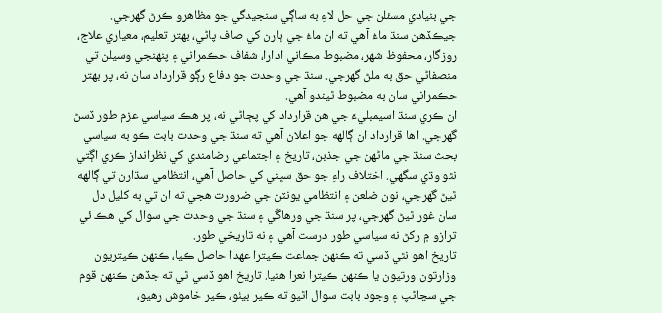جي بنيادي مسئلن جي حل لاءِ به ساڳي سنجيدگي جو مظاهرو ڪرڻ گھرجي. جيڪڏهن سنڌ ماءُ آهي ته ان ماءُ جي ٻارن کي صاف پاڻي، بهتر تعليم، معياري علاج، روزگار، محفوظ شهر، مضبوط مڪاني ادارا، شفاف حڪمراني ۽ پنهنجي وسيلن تي منصفاڻي حق به ملڻ گهرجي. سنڌ جي وحدت جو دفاع رڳو قرارداد سان نه، پر بهتر حڪمراني سان به مضبوط ٿيندو آهي.
ان ڪري سنڌ اسيمبليءَ جي هن قرارداد کي پڄاڻي نه، پر هڪ سياسي عزم طور ڏسڻ گهرجي. اها قرارداد ان ڳالهه جو اعلان آهي ته سنڌ جي وحدت بابت ڪو به سياسي بحث سنڌ جي ماڻهن جي جذبن، تاريخ ۽ اجتماعي رضامندي کي نظرانداز ڪري اڳتي نٿو وڌي سگهي. اختلاف راءِ جو حق سڀني کي حاصل آهي، انتظامي سڌارن تي ڳالهه ٿيڻ گهرجي، نون ضلعن ۽ انتظامي يونٽن جي ضرورت هجي ته ان تي به کليل دل سان غور ٿيڻ گهرجي، پر سنڌ جي ورهاڱي ۽ سنڌ جي وحدت جي سوال کي هڪ ئي ترازو ۾ رکڻ نه سياسي طور درست آهي ۽ نه تاريخي طور.
تاريخ اهو نٿي ڏسي ته ڪنهن جماعت ڪيترا عهدا حاصل ڪيا، ڪنهن ڪيتريون وزارتون ورتيون يا ڪنهن ڪيترا نعرا هنيا. تاريخ اهو ڏسي ٿي ته جڏهن ڪنهن قوم جي سڃاڻپ ۽ وجود بابت سوال اٿيو ته ڪير بيٺو، ڪير خاموش رهيو،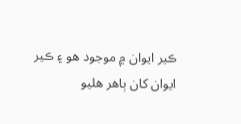ڪير ايوان ۾ موجود هو ۽ ڪير ايوان کان ٻاهر هليو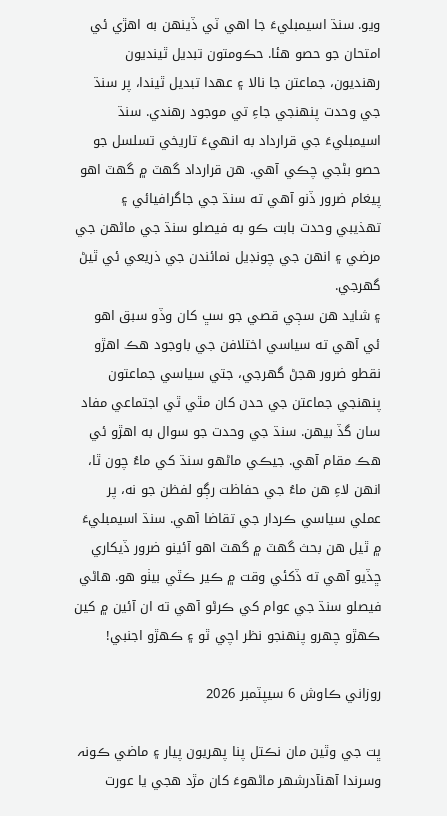ويو. سنڌ اسيمبليءَ جا اهي ٽي ڏينهن به اهڙي ئي امتحان جو حصو هئا. حڪومتون تبديل ٿينديون رهنديون، جماعتن جا نالا ۽ عهدا تبديل ٿيندا، پر سنڌ جي وحدت پنهنجي جاءِ تي موجود رهندي. سنڌ اسيمبليءَ جي قرارداد به انهيءَ تاريخي تسلسل جو حصو بڻجي چڪي آهي. هن قرارداد گهٽ ۾ گهٽ اهو پيغام ضرور ڏنو آهي ته سنڌ جي جاگرافيائي ۽ تهذيبي وحدت بابت ڪو به فيصلو سنڌ جي ماڻهن جي مرضي ۽ انهن جي چونڊيل نمائندن جي ذريعي ئي ٿيڻ گهرجي.
۽ شايد هن سڄي قصي جو سڀ کان وڏو سبق اهو ئي آهي ته سياسي اختلافن جي باوجود هڪ اهڙو نقطو ضرور هجڻ گهرجي، جتي سياسي جماعتون پنهنجي جماعتن جي حدن کان مٿي ٿي اجتماعي مفاد سان گڏ بيهن. سنڌ جي وحدت جو سوال به اهڙو ئي هڪ مقام آهي. جيڪي ماڻهو سنڌ کي ماءُ چون ٿا، انهن لاءِ هن ماءُ جي حفاظت رڳو لفظن جو نه، پر عملي سياسي ڪردار جي تقاضا آهي. سنڌ اسيمبليءَ ۾ ٿيل هن بحث گهٽ ۾ گهٽ اهو آئينو ضرور ڏيکاري ڇڏيو آهي ته ڏکئي وقت ۾ ڪير ڪٿي بيٺو هو. هاڻي فيصلو سنڌ جي عوام کي ڪرڻو آهي ته ان آئين ۾ کين ڪهڙو چهرو پنهنجو نظر اچي ٿو ۽ ڪهڙو اجنبي!

روزاني ڪاوش 6 سيپٽمبر 2026

ڀت جي وٿين مان نڪتل پنا پھريون پيار ۽ ماضي ڪونہ وسرندا آهنآدرشھر ماڻهوءَ کان مڙد ھجي يا عورت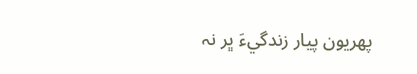پھريون پيار زندگيءَ ڀر نہ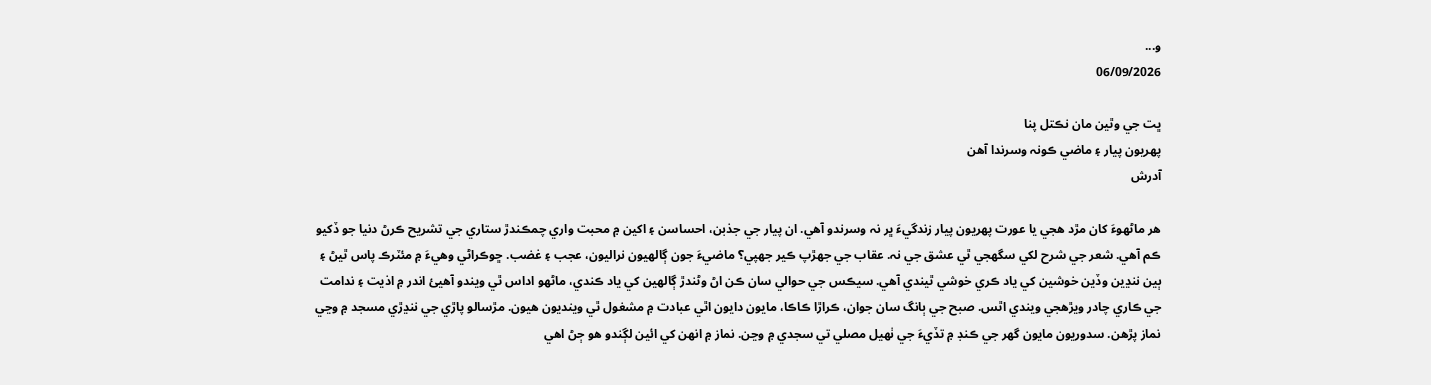و...
06/09/2026

ڀت جي وٿين مان نڪتل پنا
پھريون پيار ۽ ماضي ڪونہ وسرندا آهن
آدرش

ھر ماڻهوءَ کان مڙد ھجي يا عورت پھريون پيار زندگيءَ ڀر نہ وسرندو آهي. ان پيار جي جذبن، احساسن ۽ اکين ۾ محبت واري چمڪندڙ ستاري جي تشريح ڪرڻ دنيا جو ڏکيو ڪم آهي. شعر جي شرح لکي سگھجي ٿي عشق جي نہ. عقاب جي جھڙپ ڪير جھپي؟ ماضيءَ جون ڳالهيون نراليون، عجب ۽ غضب. ڇوڪراڻي وهيءَ ۾ مئٽرڪ پاس ٿيڻ ۽ ٻين ننڍين وڏين خوشين کي ياد ڪري خوشي ٿيندي آهي. سيڪس جي حوالي سان ڪن اڻ وڻندڙ ڳالھين کي ياد ڪندي، ماڻهو اداس ٿي ويندو آهيئ اندر ۾ اذيت ۽ ندامت جي ڪاري چادر ويڙھجي ويندي اٿس. صبح جي ٻانگ سان جوان، ڪراڙا ڪاڪا، مايون دايون اٿي عبادت ۾ مشغول ٿي وينديون ھيون. مڙسالو پاڙي جي ننڍڙي مسجد ۾ وڃي نماز پڙھن. سدوريون مايون گهر جي ڪنڊ ۾ تڏيءَ جي ٺھيل مصلي تي سجدي ۾ وڃن. نماز ۾ انهن کي ائين لڳندو ھو ڄڻ اھي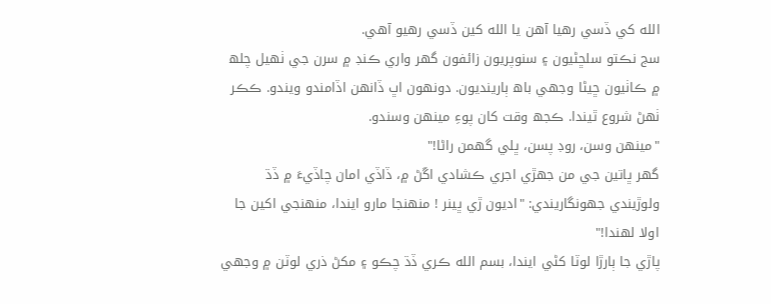الله کي ڏسي رھيا آهن يا الله کين ڏسي رھيو آھي.
سج نڪتو سلڇڻيون ۽ سنوپريون زائفون گهر واري ڪنڊ ۾ سرن جي ٺھيل چلھ ۾ ڪاٺيون ڇيڻا وجهي باھ ٻارينديون. دونهون اڀ ڏانهن اڏامندو ويندو. ڪڪر ٺھڻ شروع ٿيندا. ڪجھ وقت کان پوءِ مينهن وسندو.
"مينهن وسن، روڊ پسن، ڀلي گھمن راڻا!"
گهر ڀاتين جي من جھڙي اجري ڪشادي اڱڻ ۾، ڏاڏي امان چاڏيءَ ۾ ڏڌ ولوڙيندي جھونگاريندي: "اديون ڙي ڀينر ! منهنجا مارو ايندا، منهنجي اکين جا اولا لھندا!"
پاڙي جا ٻارڙا لوٽا کڻي ايندا، بسم الله ڪري ڏڌ چڪو ۽ مکڻ ذري لوٽن ۾ وجهي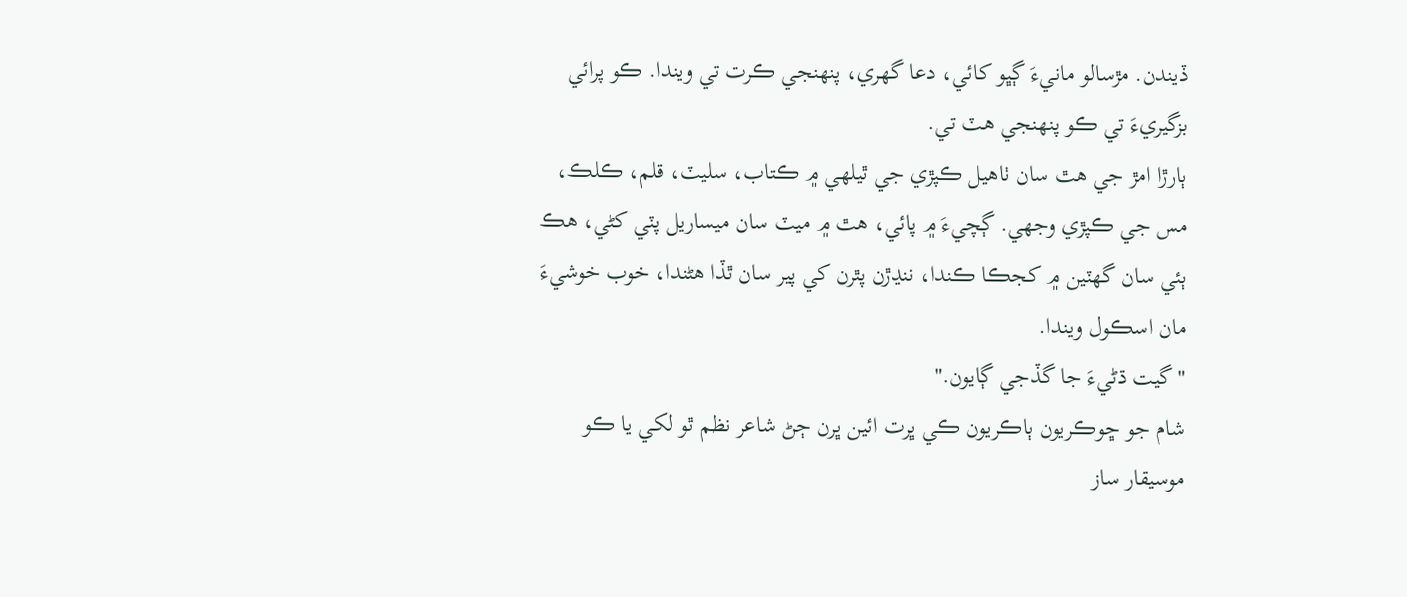ڏيندن. مڙسالو مانيءَ ڳڀو کائي، دعا گھري، پنهنجي ڪرت تي ويندا. ڪو پرائي بزگيريءَ تي ڪو پنهنجي ھٽ تي.
ٻارڙا امڙ جي ھٿ سان ٺاھيل ڪپڙي جي ٿيلھي ۾ ڪتاب، سليٽ، قلم، ڪلڪ، مس جي ڪپڙي وجھي. ڳچيءَ ۾ پائي، ھٿ ۾ ميٽ سان ميساريل پٽي کڻي، ھڪ ٻئي سان گھٽين ۾ کجڪا ڪندا، ننڍڙن پٿرن کي پير سان ٿڏا ھڻندا، خوب خوشيءَ مان اسڪول ويندا.
"گيت ڌڻيءَ جا گڏجي ڳايون."
شام جو ڇوڪريون ٻاڪريون ڪي ڀرت ائين ڀرن ڄڻ شاعر نظم ٿو لکي يا ڪو موسيقار ساز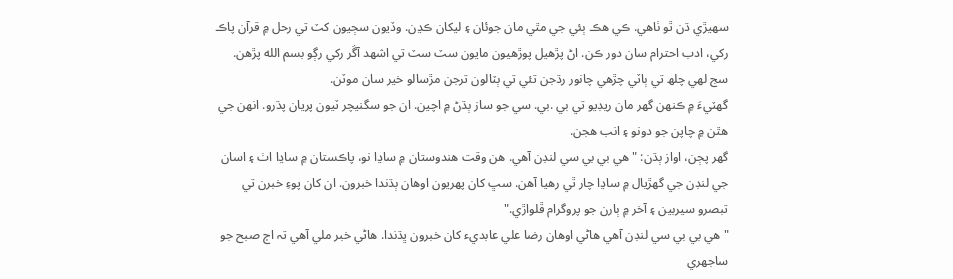سھيڙي ڌن ٿو ٺاھي. ڪي ھڪ ٻئي جي مٿي مان جوئان ۽ ليکان ڪڍن. وڏيون سڄيون کٽ تي رحل ۾ قرآن پاڪ رکي، ادب احترام سان دور ڪن. اڻ پڙھيل پوڙھيون مايون سٽ سٽ تي اشھد آڱر رکي رڳو بسم الله پڙھن.
سج لھي چلھ تي ٻاٽي چڙهي چانور رڌجن تئي تي ٻٽالون ترجن مڙسالو خير سان موٽن.
گھٽيءَ ۾ ڪنهن گهر مان ريڊيو تي بي .بي. سي جو ساز ٻڌڻ ۾ اچين. ان جو سگنيچر ٽيون پريان پڌرو. انهن جي ھٿن ۾ چاپن جو دونو ۽ انب ھجن.
گهر پڄن، اواز ٻڌن: "ھي بي بي سي لنڊن آهي. ھن وقت ھندوستان ۾ ساڍا نو، پاڪستان ۾ ساڍا اٺ ۽ اسان جي لنڊن جي گھڙيال ۾ ساڍا چار ٿي رھيا آھن. سڀ کان پھريون اوھان ٻڌندا خبرون. ان کان پوءِ خبرن تي تبصرو سيربين ۽ آخر ۾ ٻارن جو پروگرام ڦلواڙي."
"ھي بي بي سي لنڊن آهي ھاڻي اوھان رضا علي عابديء کان خبرون ڀڌندا. ھاڻي خبر ملي آهي تہ اڄ صبح جو ساجھري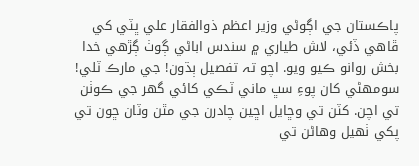پاڪستان جي اڳوڻي وزير اعظم ذوالفقار علي ڀٽي کي ڦاھي ڏئي، لاش طياري ۾ سندس اباڻي ڳوٺ ڳڙھي خدا بخش روانو ڪيو ويو. اچو تہ تفصيل ٻڌون! جي مارڪ ٽلي!
سومھڻي کان پوءِ سڀ ماني ٽڪي کائي گهر جي ڪوٺن تي اچن. کٽن تي وڇايل اڇين چادرن جي مٿن وٽان ڇون تي پکي ٺھيل وھاڻن تي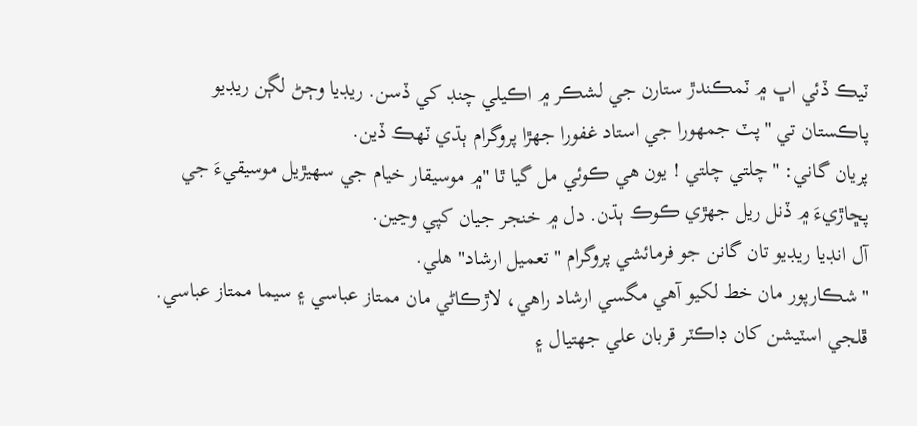ٽيڪ ڏئي اڀ ۾ ٽمڪندڙ ستارن جي لشڪر ۾ اڪيلي چنڊ کي ڏسن. ريڊيا وڄڻ لڳن ريڊيو پاڪستان تي "پٽ جمھورا جي استاد غفورا جھڙا پروگرام ٻڌي ٽھڪ ڏين.
پريان گاني: "چلتي چلتي ! يون ھي ڪوئي مل گيا ٿا "۾ موسيقار خيام جي سھيڙيل موسيقيءَ جي پڇاڙيءَ ۾ ڏنل ريل جھڙي ڪوڪ ٻڌن. دل ۾ خنجر جيان کپي وڃين.
آل انڊيا ريڊيو تان گانن جو فرمائشي پروگرام "تعميل ارشاد" ھلي.
"شڪارپور مان خط لکيو آهي مگسي ارشاد راھي، لاڙڪاڻي مان ممتاز عباسي ۽ سيما ممتاز عباسي. ڦلجي اسٽيشن کان ڊاڪٽر قربان علي جھتيال ۽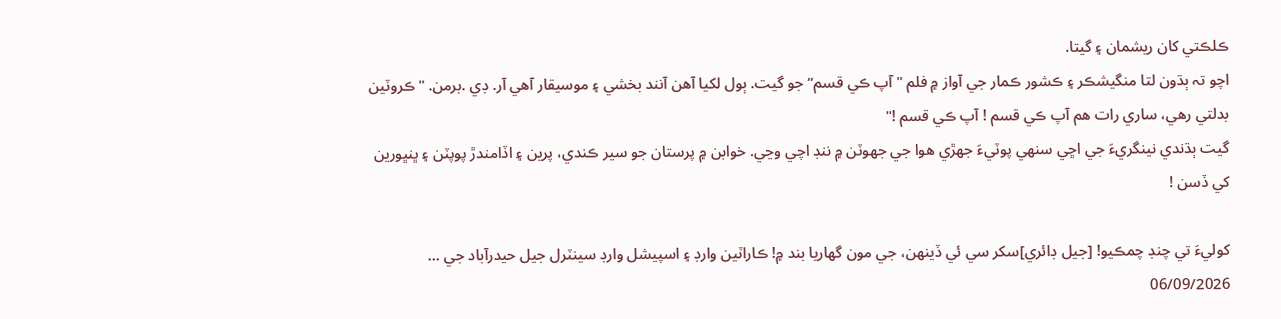ڪلڪتي کان ريشمان ۽ گيتا.
اچو تہ ٻڌون لتا منگيشڪر ۽ ڪشور ڪمار جي آواز ۾ فلم "آپ ڪي قسم“ جو گيت. ٻول لکيا آهن آنند بخشي ۽ موسيقار آهي آر. ڊي .برمن. "ڪروٽين بدلتي رھي، ساري رات ھم آپ ڪي قسم ! آپ ڪي قسم !"
گيت ٻڌندي نينگريءَ جي اڇي سنھي پوٽيءَ جھڙي ھوا جي جھوٽن ۾ ننڊ اچي وڃي. خوابن ۾ پرستان جو سير ڪندي، پرين ۽ اڏامندڙ پوپٽن ۽ ڀنڀورين کي ڏسن !

کوليءَ تي چنڊ چمڪيو! [جيل ڊائري]سکر سي ئي ڏينهن، جي مون گهاريا بند ۾! ڪاراٽين وارڊ ۽ اسپيشل وارڊ سينٽرل جيل حيدرآباد جي ...
06/09/2026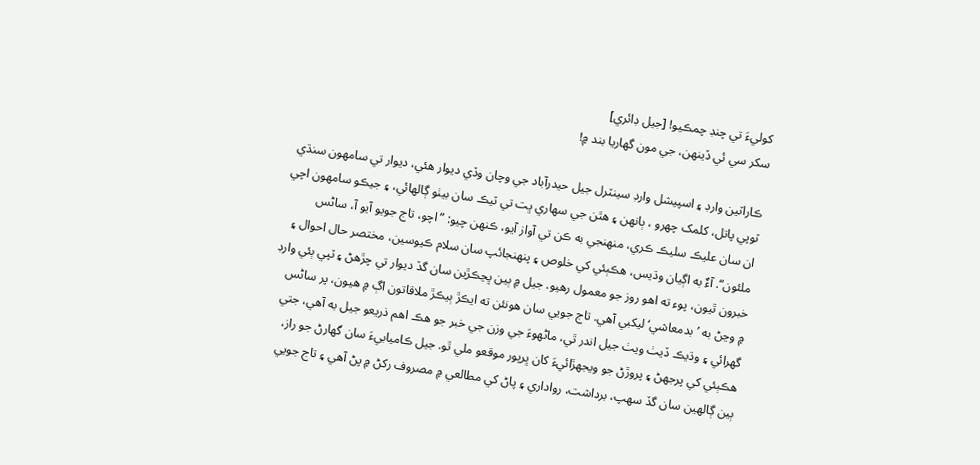کوليءَ تي چنڊ چمڪيو! [جيل ڊائري]
سکر سي ئي ڏينهن، جي مون گهاريا بند ۾!

ڪاراٽين وارڊ ۽ اسپيشل وارڊ سينٽرل جيل حيدرآباد جي وچان وڏي ديوار هئي، ديوار تي سامهون سنڌي ٽوپي پاتل، کلمک چھرو ، ٻانهن ۽ هٿن جي سهاري ڀت تي ٽيڪ سان بيٺو ڳالهائي، ۽ جيڪو سامهون اچي ان سان عليڪ سليڪ ڪري، منهنجي به ڪن تي آواز آيو، ڪنهن چيو: ”اچو، تاج جويو آيو آ، ساڻس ملئون“. آءٌ به اڳيان وڌيس، هڪٻئي کي خلوص ۽ پنهنجائپ سان سلام ڪيوسين، مختصر حال احوال ۽ خبرون ٿيون، پوء ته اهو روز جو معمول رهيو. جيل ۾ ٻين ڀڃڪڙين سان گڏ ديوار تي چڙهڻ ۽ ٽپي ٻئي وارڊ ۾ وڃڻ به ’بدمعاشي‘ ليکبي آھي. تاج جويي سان هونئن ته ايڪڙ ٻيڪڙ ملاقاتون اڳ ۾ هيون، پر ساڻس گهرائي ۽ وڌيڪ ڏيٺ ويٺ جيل اندر ٿي، ماڻھوءَ جي وزن جي خبر جو هڪ اهم ذريعو جيل به آھي، جتي هڪٻئي کي پرجهڻ ۽ پروڙڻ جو ويجهڙائيءَ کان ڀرپور موقعو ملي ٿو. جيل ڪاميابيءَ سان گهارڻ جو راز، ٻين ڳالهين سان گڏ سهپ، برداشت، رواداري ۽ پاڻ کي مطالعي ۾ مصروف رکڻ ۾ پڻ آھي ۽ تاج جويي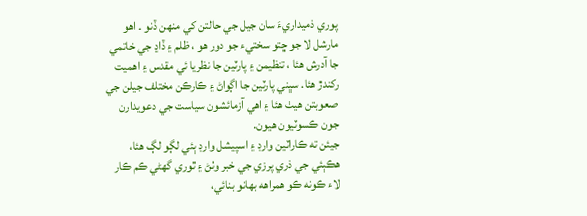پوري ذميداريءَ سان جيل جي حالتن کي منهن ڏنو ۔ اهو مارشل لا جو ڇتو سختيء جو دور هو ، ظلم ۽ ڏاڍ جي خاتمي جا آدرش ھئا ، تنظيمن ۽ پارٽين جا نظريا ئي مقدس ۽ اهميت رکندڙ ھئا. سڀني پارٽين جا اڳواڻ ۽ ڪارڪن مختلف جيلن جي صعوبتن هيٺ ھئا ۽ اهي آزمائشون سياست جي دعويدارن جون ڪسوٽيون هيون.
جيئن ته ڪاراٽين وارڊ ۽ اسپيشل وارڊ ٻئي لڳو لڳ هئا، هڪٻئي جي ذري پرزي جي خبر وٺڻ ۽ ٿوري گهڻي ڪم ڪار لاء ڪونه ڪو همراهه بهانو بنائي،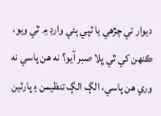ديوار تي چڙهي يا ٽپي ٻئي وارڊ ۾ ٿي ويو، ڪنهن کي ٿي ڀلا صبر آيو؟ نه هن پاسي نه وري هن پاسي، الڳ الڳ تنظيمن ۽ پارٽين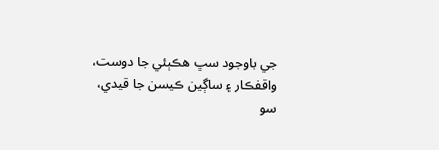جي باوجود سڀ هڪٻئي جا دوست، واقفڪار ۽ ساڳين ڪيسن جا قيدي، سو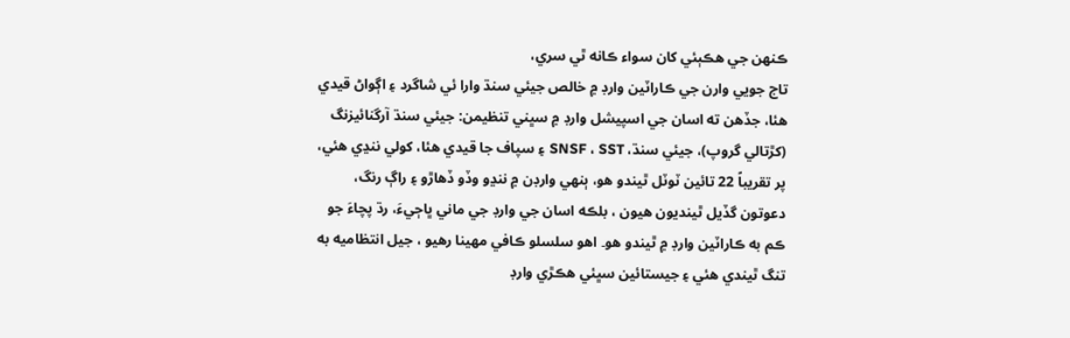ڪنهن جي هڪٻئي کان سواء ڪانه ٿي سري،
تاج جويي وارن جي ڪاراٽين وارڊ ۾ خالص جيئي سنڌ وارا ئي شاگرد ۽ اڳواڻ قيدي ھئا، جڏهن ته اسان جي اسپيشل وارڊ ۾ سڀني تنظيمن: جيئي سنڌ آرگنائيزنگ (کڙتالي گروپ)، جيئي سنڌ، SNSF ، SST ۽ سپاف جا قيدي هئا، کولي ننڍي هئي، پر تقريباً 22 تائين ٽوٽل ٿيندو هو، ٻنهي وارڊن ۾ ننڍو وڏو ڏهاڙو ۽ راڳ رنگ، دعوتون گڏيل ٿينديون هيون ، بلڪه اسان جي وارڊ جي ماني ڀاڄيءَ، رڌ پچاءَ جو ڪم به ڪاراٽين وارڊ ۾ ٿيندو هو۔ اهو سلسلو ڪافي مهينا رهيو ، جيل انتظاميه به تنگ ٿيندي هئي ۽ جيستائين سڀئي هڪڙي وارڊ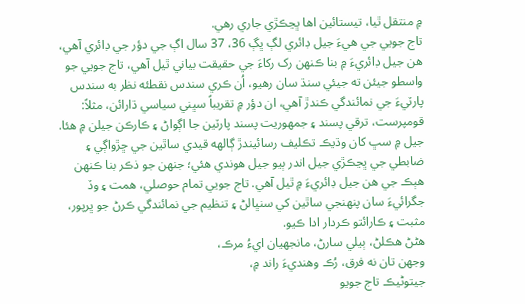۾ منتقل ٿيا، تيستائين اها ڀڃڪڙي جاري رهي.
تاج جويي جي هيءَ جيل ڊائري لڳ ڀڳ 36، 37 سال اڳ جي دؤر جي ڊائري آھي، هن جيل ڊائريءَ ۾ بنا ڪنهن رک رکاءَ جي حقيقت بياني ٿيل آھي، تاج جويي جو واسطو جيئن ته جيئي سنڌ سان رهيو، اُن ڪري سندس نقطئه نظر به سندس پارٽيءَ جي نمائندگي ڪندڙ آھي، ان دؤر ۾ تقريباً سڀني سياسي ڌارائن، مثلاً: قومپرست، ترقي پسند ۽ جمهوريت پسند پارٽين جا اڳواڻ ۽ ڪارڪن جيلن ۾ ھئا. جيل ۾ سڀ کان وڌيڪ تڪليف رسائيندڙ ڳالهه قيدي ساٿين جي ڇڙواڳي ۽ ضابطي جي ڀڃڪڙي جيل اندر ٻيو جيل هوندي هئي؛ جنهن جو ذڪر بنا ڪنهن هٻڪ جي هن جيل ڊائريءَ ۾ ٿيل آھي. تاج جويي تمام حوصلي، همت ۽ وڏ جگرائيءَ سان پنهنجي ساٿين کي سنڀالڻ ۽ تنظيم جي نمائندگي ڪرڻ جو ڀرپور، مثبت ۽ ڪارائتو ڪردار ادا ڪيو.
هڻڻ ھڪلڻ، ٻيلي سارڻ، مانجهيان ايءُ مرڪ،
وجهن تان نه فرق، رُڪ وھنديءَ راند ۾،
جيتوڻيڪ تاج جويو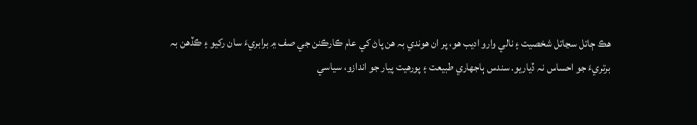هڪ ڄاتل سڃاتل شخصيت ۽ نالي وارو اديب هو، پر ان هوندي بہ هن پاڻ کي عام ڪارڪنن جي صف ۾ برابريءَ سان رکيو ۽ ڪڏهن بہ برتريءَ جو احساس نہ ڏياريو. سندس ٻاجهاري طبيعت ۽ پورهيت پيار جو اندازو، سياسي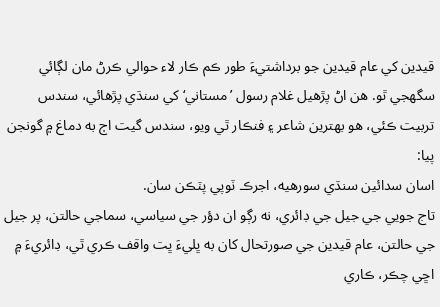قيدين کي عام قيدين جو برداشتيءَ طور ڪم ڪار لاء حوالي ڪرڻ مان لڳائي سگهجي ٿو. هن اڻ پڙھيل غلام رسول ’مستاني‘ کي سنڌي پڙھائي، سندس تربيت ڪئي، هو بهترين شاعر ۽ فنڪار ٿي ويو، سندس گيت اڄ به دماغ ۾ گونجن پيا:
اسان سدائين سنڌي سورهيه، اجرڪ ٽوپي پٽڪن سان.
تاج جويي جي جيل جي ڊائري، نه رڳو ان دؤر جي سياسي، سماجي حالتن، پر جيل جي حالتن، عام قيدين جي صورتحال کان به ڀليءَ ڀت واقف ڪري ٿي، ڊائريءَ ۾ اڇي چڪر، ڪاري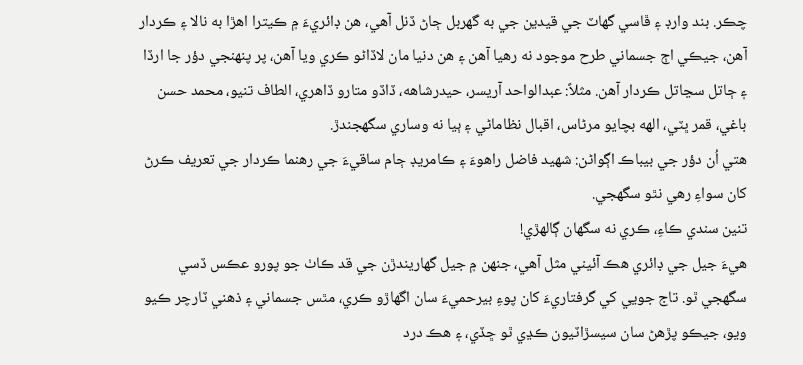چڪر. بند وارڊ ۽ ڦاسي گهاٽ جي قيدين جي به گهربل ڄاڻ ڏنل آھي، هن ڊائريءَ ۾ ڪيترا اهڙا به نالا ۽ ڪردار آھن، جيڪي اڄ جسماني طرح موجود نه رهيا آھن ۽ ھن دنيا مان لاڏاڻو ڪري ويا آھن، پر پنهنجي دؤر جا ارڏا ۽ ڄاتل سڃاتل ڪردار آھن. مثلاً: عبدالواحد آريسر، حيدرشاهه، ڏاڏو متارو ڏاهري، الطاف تنيو، محمد حسن باغي، قمر ڀٽي، الهه بچايو مرڻاس، اقبال نظاماڻي ۽ ٻيا نه وساري سگهجندڙ.
هتي اُن دؤر جي بيباڪ اڳواڻن: شهيد فاضل راهوءَ ۽ ڪامريڊ ڄام ساقيءَ جي رهنما ڪردار جي تعريف ڪرڻ کان سواءِ رهي نٿو سگهجي.
تنين سندي ڪاءِ، ڪري نه سگهان ڳالهڙي!
ھيءَ جيل جي ڊائري هڪ آئيني مثل آھي، جنهن ۾ جيل گهاريندڙن جي قد ڪاٺ جو پورو عڪس ڏسي سگهجي ٿو. تاج جويي کي گرفتاريءَ کان پوءِ بيرحميءَ سان اگهاڙو ڪري، مٿس جسماني ۽ ذهني ٽارچر ڪيو ويو، جيڪو پڙھڻ سان سيسڙاٽيون ڪڍي ٿو ڇڏي، ۽ هڪ درد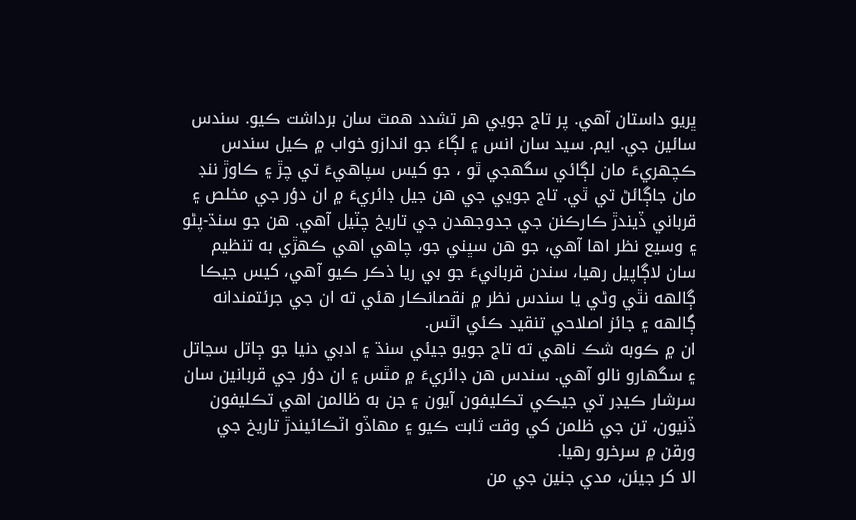ڀريو داستان آھي. پر تاج جويي هر تشدد همٿ سان برداشت ڪيو. سندس سائين جي. ايم. سيد سان انس ۽ لڳاءَ جو اندازو خواب ۾ ڪيل سندس ڪچھريءَ مان لڳائي سگهجي ٿو ، جو کيس سپاهيءَ تي چڙ ۽ ڪاوڙ ننڊ مان جاڳائڻ تي ٿي. تاج جويي جي هن جيل ڊائريءَ ۾ ان دؤر جي مخلص ۽ قرباني ڏيندڙ ڪارڪنن جي جدوجهدن جي تاريخ چٽيل آھي. هن جو سنڌ-پڻو ۽ وسيع نظر اها آھي، جو هن سڀني جو، چاهي اهي ڪهڙي به تنظيم سان لاڳاپيل رهيا، سندن قربانيءَ جو بي ريا ذڪر ڪيو آھي، کيس جيڪا ڳالهه نٿي وڻي يا سندس نظر ۾ نقصانڪار هئي ته ان جي جرئتمندانه ڳالهه ۽ جائز اصلاحي تنقيد ڪئي اٿس.
ان ۾ ڪوبه شڪ ناهي ته تاج جويو جيئي سنڌ ۽ ادبي دنيا جو ڄاتل سڃاتل ۽ سگهارو نالو آھي. سندس هن ڊائريءَ ۾ مٿس ۽ ان دؤر جي قربانين سان سرشار ڪيڊر تي جيڪي تڪليفون آيون ۽ جن به ظالمن اهي تڪليفون ڏنيون، تن جي ظلمن کي وقت ثابت ڪيو ۽ مهاڏو اٽڪائيندڙ تاريخ جي ورقن ۾ سرخرو رهيا.
الا کر جيئن، مدي جنين جي من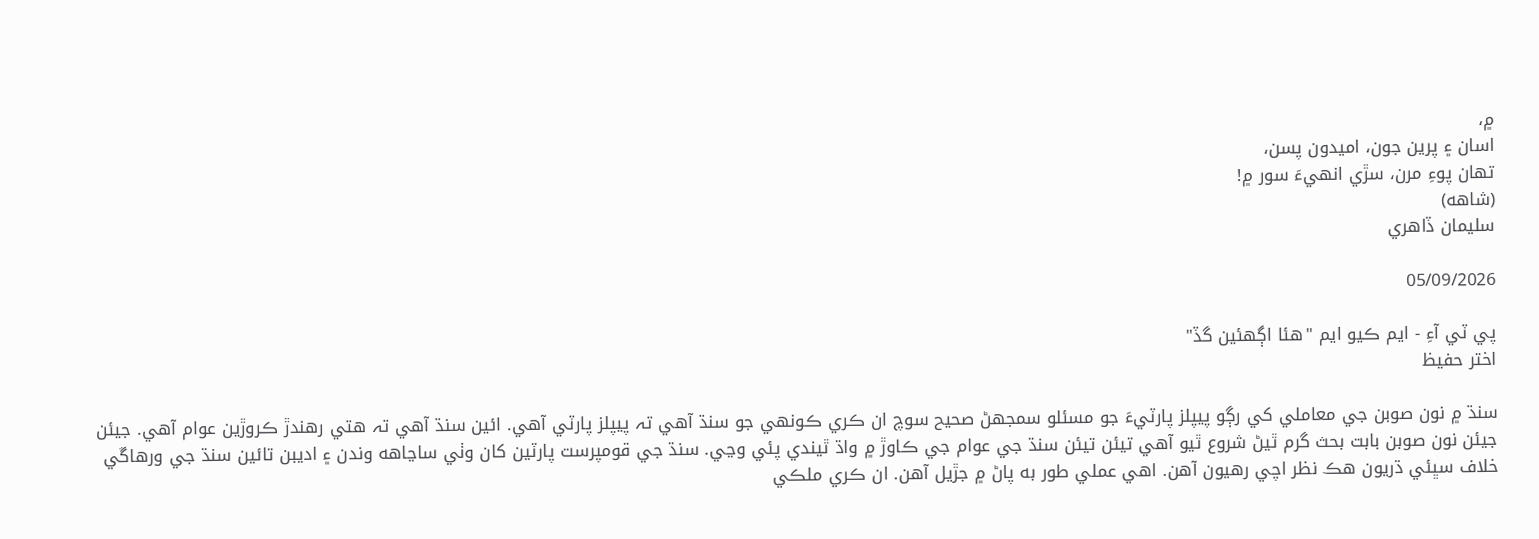۾،
اسان ۽ پرين جون، اميدون پسن،
تهان پوءِ مرن، سڙي انهيءَ سور ۾!
(شاھه)
سليمان ڏاهري

05/09/2026

پي ٽي آءِ - ايم ڪيو ايم "هئا اڳهئين گڏ"
اختر حفيظ

سنڌ ۾ نون صوبن جي معاملي کي رڳو پيپلز پارٽيءَ جو مسئلو سمجهڻ صحيح سوچ ان ڪري ڪونهي جو سنڌ آهي تہ پيپلز پارٽي آهي. ائين سنڌ آهي تہ هتي رهندڙ ڪروڙين عوام آهي. جيئن جيئن نون صوبن بابت بحث گرم ٿيڻ شروع ٿيو آهي تيئن تيئن سنڌ جي عوام جي ڪاوڙ ۾ واڌ ٿيندي پئي وڃي. سنڌ جي قومپرست پارٽين کان وٺي ساڃاهه وندن ۽ اديبن تائين سنڌ جي ورهاڱي خلاف سڀئي ڌريون هڪ نظر اچي رهيون آهن. اهي عملي طور به پاڻ ۾ جڙيل آهن. ان ڪري ملڪي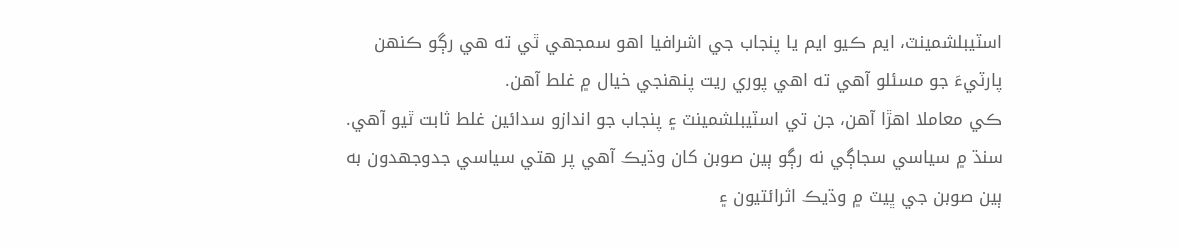اسٽيبلشمينٽ، ايم ڪيو ايم يا پنجاب جي اشرافيا اهو سمجهي ٿي ته هي رڳو ڪنهن پارٽيءَ جو مسئلو آهي ته اهي پوري ريت پنهنجي خيال ۾ غلط آهن.
ڪي معاملا اهڙا آهن، جن تي اسٽيبلشمينٽ ۽ پنجاب جو اندازو سدائين غلط ثابت ٿيو آهي. سنڌ ۾ سياسي سجاڳي نه رڳو ٻين صوبن کان وڌيڪ آهي پر هتي سياسي جدوجهدون به ٻين صوبن جي ڀيٽ ۾ وڌيڪ اثرائتيون ۽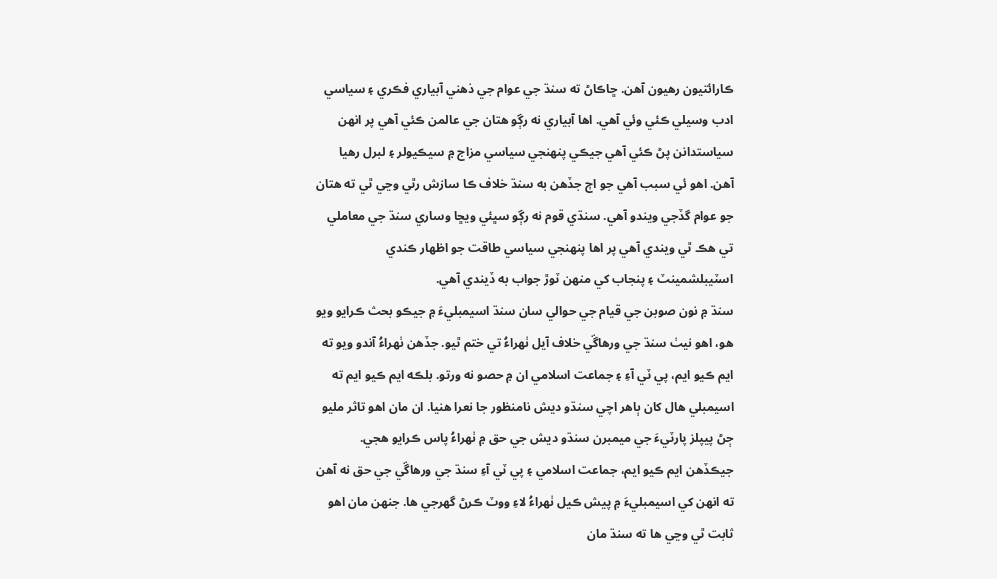ڪارائتيون رهيون آهن. ڇاڪاڻ ته سنڌ جي عوام جي ذهني آبياري فڪري ۽ سياسي ادب وسيلي ڪئي وئي آهي. اها آبياري نه رڳو هتان جي عالمن ڪئي آهي پر انهن سياستدانن پڻ ڪئي آهي جيڪي پنهنجي سياسي مزاج ۾ سيڪيولر ۽ لبرل رهيا آهن. اهو ئي سبب آهي جو اڄ جڏهن به سنڌ خلاف ڪا سازش رٿي وڃي ٿي ته هتان جو عوام گڏجي ويندو آهي. سنڌي قوم نه رڳو سڀئي ويڇا وساري سنڌ جي معاملي تي هڪ ٿي ويندي آهي پر اها پنهنجي سياسي طاقت جو اظهار ڪندي اسٽيبلشمينٽ ۽ پنجاب کي منهن ٽوڙ جواب به ڏيندي آهي.
سنڌ ۾ نون صوبن جي قيام جي حوالي سان سنڌ اسيمبليءَ ۾ جيڪو بحث ڪرايو ويو هو، اهو نيٺ سنڌ جي ورهاڱي خلاف آيل ٺهراءُ تي ختم ٿيو. جڏهن ٺهراءُ آندو ويو ته ايم ڪيو ايم، پي ٽي آءِ ۽ جماعت اسلامي ان ۾ حصو نه ورتو. بلڪه ايم ڪيو ايم ته اسيمبلي هال کان ٻاهر اچي سنڌو ديش نامنظور جا نعرا هنيا. ان مان اهو تاثر مليو ڄڻ پيپلز پارٽيءَ جي ميمبرن سنڌو ديش جي حق ۾ ٺهراءُ پاس ڪرايو هجي. جيڪڏهن ايم ڪيو ايم، جماعت اسلامي ۽ پي ٽي آءِ سنڌ جي ورهاڱي جي حق نه آهن ته انهن کي اسيمبليءَ ۾ پيش ڪيل ٺهراءُ لاءِ ووٽ ڪرڻ گهرجي ها. جنهن مان اهو ثابت ٿي وڃي ها ته سنڌ مان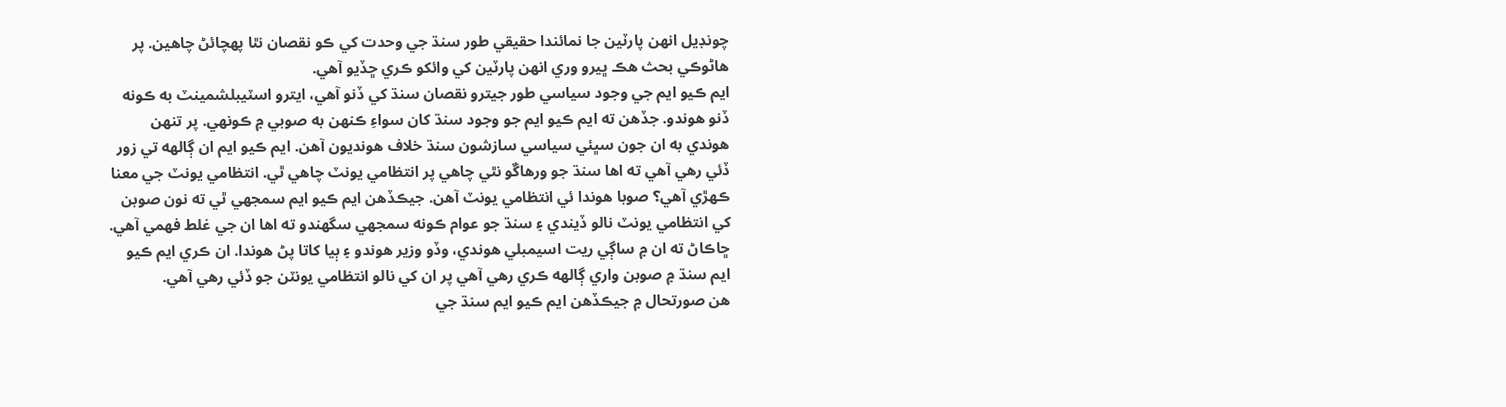چونڊيل انهن پارٽين جا نمائندا حقيقي طور سنڌ جي وحدت کي ڪو نقصان نٿا پهچائڻ چاهين. پر هاڻوڪي بحث هڪ ڀيرو وري انهن پارٽين کي وائکو ڪري ڇڏيو آهي.
ايم ڪيو ايم جي وجود سياسي طور جيترو نقصان سنڌ کي ڏنو آهي، ايترو اسٽيبلشمينٽ به ڪونه ڏنو هوندو. جڏهن ته ايم ڪيو ايم جو وجود سنڌ کان سواءِ ڪنهن به صوبي ۾ ڪونهي. پر تنهن هوندي به ان جون سڀئي سياسي سازشون سنڌ خلاف هونديون آهن. ايم ڪيو ايم ان ڳالهه تي زور ڏئي رهي آهي ته اها سنڌ جو ورهاڱو نٿي چاهي پر انتظامي يونٽ چاهي ٿي. انتظامي يونٽ جي معنا ڪهڙي آهي؟ صوبا هوندا ئي انتظامي يونٽ آهن. جيڪڏهن ايم ڪيو ايم سمجهي ٿي ته نون صوبن کي انتظامي يونٽ نالو ڏيندي ۽ سنڌ جو عوام ڪونه سمجهي سگهندو ته اها ان جي غلط فهمي آهي. ڇاڪاڻ ته ان ۾ ساڳي ريت اسيمبلي هوندي، وڏو وزير هوندو ۽ ٻيا کاتا پڻ هوندا. ان ڪري ايم ڪيو ايم سنڌ ۾ صوبن واري ڳالهه ڪري رهي آهي پر ان کي نالو انتظامي يونٽن جو ڏئي رهي آهي.
هن صورتحال ۾ جيڪڏهن ايم ڪيو ايم سنڌ جي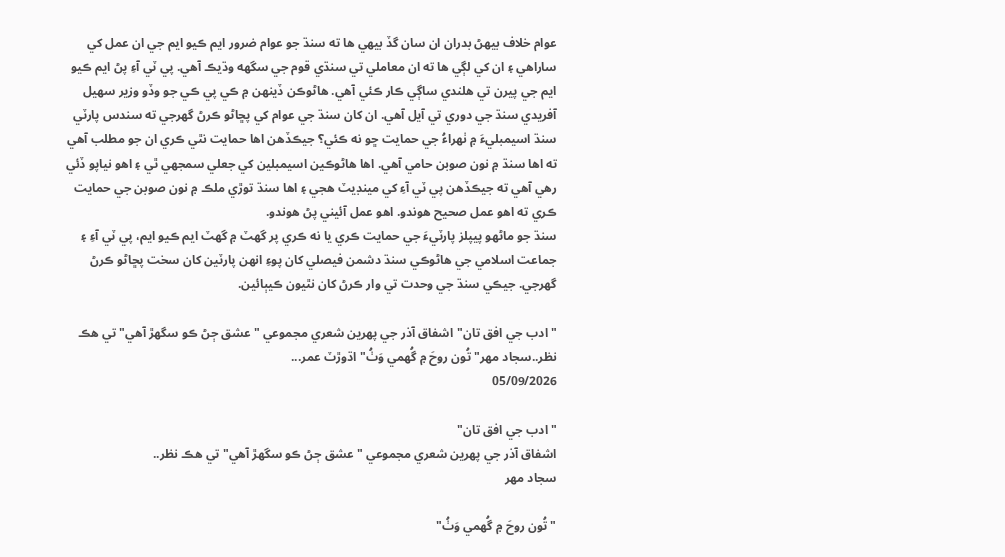عوام خلاف بيهڻ بدران ان سان گڏ بيهي ها ته سنڌ جو عوام ضرور ايم ڪيو ايم جي ان عمل کي ساراهي ۽ ان کي لڳي ها ته ان معاملي تي سنڌي قوم جي سگهه وڌيڪ آهي. پي ٽي آءِ پڻ ايم ڪيو ايم جي پيرن تي هلندي ساڳي ڪار ڪئي آهي. هاڻوڪن ڏينهن ۾ ڪي پي ڪي جو وڏو وزير سهيل آفريدي سنڌ جي دوري تي آيل آهي. ان کان سنڌ جي عوام کي پڇاڻو ڪرڻ گهرجي ته سندس پارٽي سنڌ اسيمبليءَ ۾ ٺهراءُ جي حمايت ڇو نه ڪئي؟ جيڪڏهن اها حمايت نٿي ڪري ان جو مطلب آهي ته اها سنڌ ۾ نون صوبن حامي آهي. اها هاڻوڪين اسيمبلين کي جعلي سمجهي ٿي ۽ اهو نياپو ڏئي رهي آهي ته جيڪڏهن پي ٽي آءِ کي مينڊيٽ هجي ۽ اها سنڌ توڙي ملڪ ۾ نون صوبن جي حمايت ڪري ته اهو عمل صحيح هوندو. اهو عمل آئيني پڻ هوندو.
سنڌ جو ماڻهو پيپلز پارٽيءَ جي حمايت ڪري يا نه ڪري پر گهٽ ۾ گهٽ ايم ڪيو ايم، پي ٽي آءِ ۽ جماعت اسلامي جي هاڻوڪي سنڌ دشمن فيصلي کان پوءِ انهن پارٽين کان سخت پڇاڻو ڪرڻ گهرجي. جيڪي سنڌ جي وحدت تي وار ڪرڻ کان نٿيون ڪيٻائين.

"ادب جي افق تان"اشفاق آذر جي پهرين شعري مجموعي "عشق ڄڻ ڪو سگهڙ آهي" تي هڪ نظر..سجاد مهر"تُون روحَ ۾ گُهمي وَٺُ"اڌوڙٽ عمر...
05/09/2026

"ادب جي افق تان"
اشفاق آذر جي پهرين شعري مجموعي "عشق ڄڻ ڪو سگهڙ آهي" تي هڪ نظر..
سجاد مهر

"تُون روحَ ۾ گُهمي وَٺُ"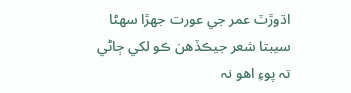اڌوڙٽ عمر جي عورت جهڙا سهڻا سيبتا شعر جيڪڏھن ڪو لکي ڄاڻي تہ پوءِ اهو نہ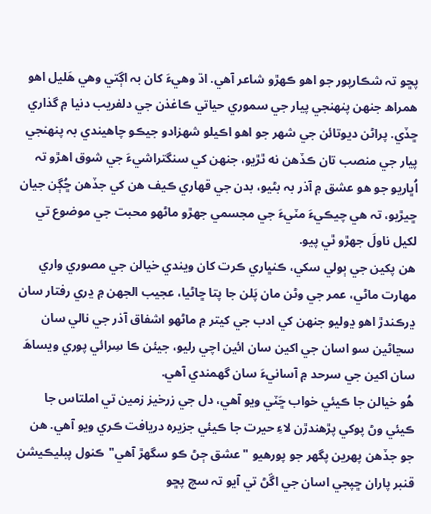پڇو تہ شڪارپور جو اهو ڪهڙو شاعر آهي. اڌ وهيءَ کان بہ اڳتي وهي هَليل اهو همراھ جنهن پنهنجي پيار جي سموري حياتي ڪاغذن جي دلفريب دنيا ۾ گذاري ڇڏي. پراڻن ديوتائن جي شهر جو اهو اڪيلو شهزادو جيڪو چاهيندي بہ پنهنجي پيار جي منصب تان ڪڏهن نه ٿڙيو، جنهن کي سنگتراشيءَ جي شوق اهڙو تہ اُڀاريو جو هو عشق ۾ آذر بہ بڻيو، بدن جي قهاري ڪيف هن کي جڏهن ڇُڳن جيان ڇيڙيو، تہ هي چيڪيءَ مٽيءَ جي مجسمي جهڙو ماڻهو محبت جي موضوع تي لکيل ناولَ جهڙو ٿي پيو.
هن پکين جي ٻولي سکي، ڪنڀاري ڪرت کان ويندي خيالن جي مصوري واري مهارت ماڻي، عمر جي وڻن مان پَلن جا پتا ڇاڻيا، عجيب الجهن ۾ ڍري رفتار سان ڍرڪندڙ اهو ڍوليو جنهن کي ادب جي کيتر ۾ ماڻهو اشفاق آذر جي نالي سان سڃاڻين سو اسان جي اکين سان ائين اچي رليو، جيئن ڪا سِرائي پوري ويساھَ سان اکين جي سرحد ۾ آسانيءَ سان گهمندي آهي.
هُو خيالن جا ڪيئي خواب ڇَٽي ويو آهي، دل جي زرخيز زمين تي املتاس جا ڪيئي وڻ پوکي پڙهندڙن لاءِ حيرت جا ڪيئي جزيرہ دريافت ڪري ويو آهي. هن جو جڏهن پهرين پگهر جو پورهيو "عشق ڄڻ ڪو سگهڙ آهي"ڪنول پبليڪيشن قنبر پاران ڇپجي اسان جي اڱڻ تي آيو تہ سچ پڇو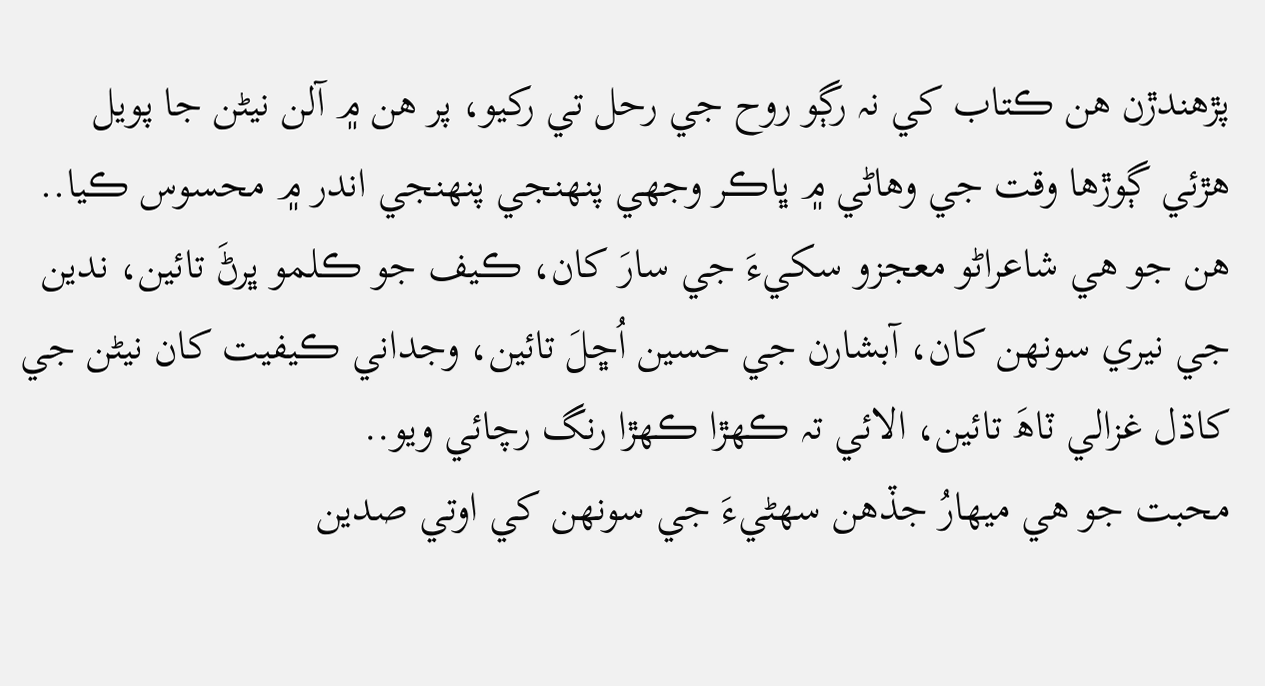پڙهندڙن هن ڪتاب کي نہ رڳو روح جي رحل تي رکيو، پر هن ۾ آلن نيڻن جا پويل هڙئي ڳوڙها وقت جي وهاڻي ۾ ڀاڪر وجهي پنهنجي پنهنجي اندر ۾ محسوس ڪيا..
هن جو هي شاعراڻو معجزو سکيءَ جي سارَ کان، ڪيف جو ڪلمو ڀرڻَ تائين، ندين جي نيري سونهن کان، آبشارن جي حسين اُڇلَ تائين، وجداني ڪيفيت کان نيڻن جي کاڌل غزالي ٽاھَ تائين، الائي تہ ڪهڙا ڪهڙا رنگ رچائي ويو..
محبت جو هي ميهارُ جڏهن سهڻيءَ جي سونهن کي اوتي صدين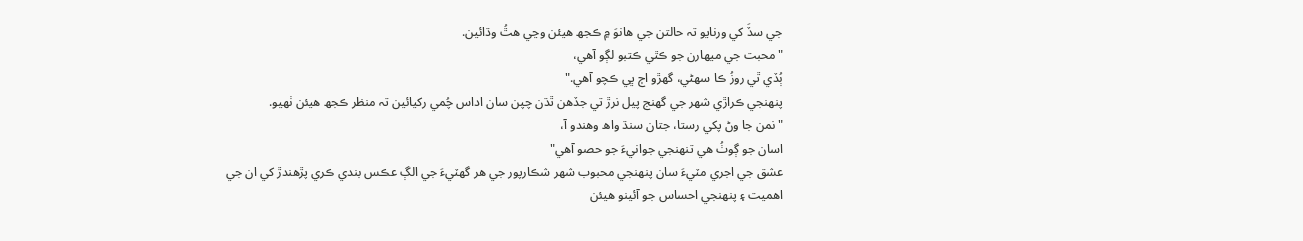جي سڏَ کي ورنايو تہ حالتن جي هانوَ ۾ ڪجھ هيئن وڃي هٿُ وڌائين.
"محبت جي ميهارن جو ڪٿي ڪتبو لڳو آهي،
ٻُڏي ٿي روزُ ڪا سهڻي، گهڙو اڄ ڀي ڪچو آهي."
پنهنجي ڪراڙي شهر جي گهنج پيل نرڙ تي جڏهن ٿڌن چپن سان اداس چُمي رکيائين تہ منظر ڪجھ هيئن ٺهيو.
"نمن جا وڻ پکي رستا، جتان سنڌ واھ وهندو آ،
اسان جو ڳوٺُ هي تنهنجي جوانيءَ جو حصو آهي"
عشق جي اجري مٽيءَ سان پنهنجي محبوب شهر شڪارپور جي هر گهٽيءَ جي الڳ عڪس بندي ڪري پڙهندڙ کي ان جي اهميت ۽ پنهنجي احساس جو آئينو هيئن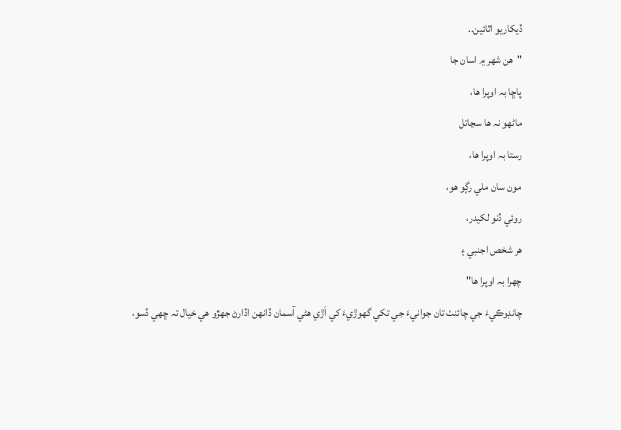ڏيکاريو اٿائين..
"هن شهر ۾ اسان جا
پاڇا بہ اوپرا ها،
ماڻهو نہ ها سڃاتل
رستا بہ اوپرا ها،
مون سان ملي رڳو هو،
روئي ڏنو لکيدر،
هر شخص اجنبي ۽
چهرا بہ اوپرا ها"
چانڊوڪيءَ جي چائنٺ تان جوانيءَ جي تکي گهوڙيءَ کي اَڙي هڻي آسمان ڏانهن اڏارڻ جهڙو هي خيال تہ ڇهي ڏسو،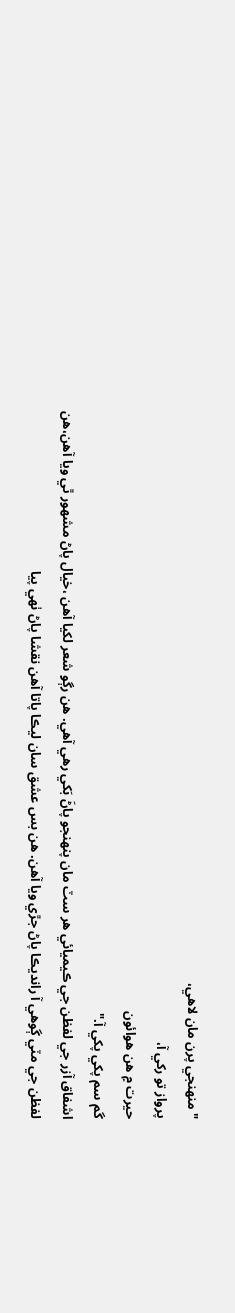"منهنجي پرن مان لاهي،
پرواز تو رکي آ،
حيرت ۾ هن هوائون
گم سم پکي پکي آ."
اشفاق آزر جي لفظن جي ڪيميائي هر سٽ مان پنهنجو پاڻَ بَکي رهي آهي. هن رڳو شعر لکيا آهن ،خيال پاڻ مشهور ٿي ويا آهن،هن لفظن جي مٽي ڳوهي آ رانديڪا پاڻ جڙي ويا آهن. هن بس عشق سان ليڪا پاتا آهن نقشا پاڻ ٺهي پيا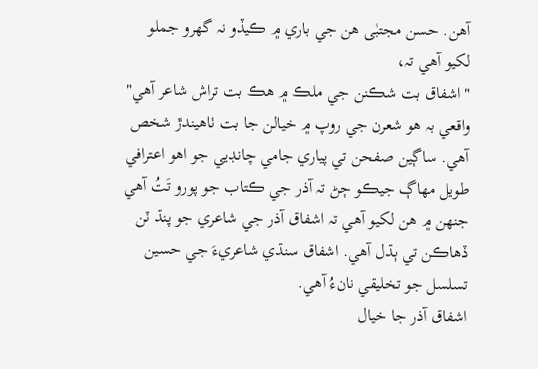آهن. حسن مجتبٰی ھن جي باري ۾ ڪيڏو نہ گهرو جملو لکيو آهي تہ،
"اشفاق بت شڪنن جي ملڪ ۾ هڪ بت تراش شاعر آهي" واقعي بہ هو شعرن جي روپ ۾ خيالن جا بت ٺاهيندڙ شخص آهي. ساڳين صفحن تي پياري جامي چانڊيي جو اهو اعترافي طويل مهاڳ جيڪو ڄڻ تہ آذر جي ڪتاب جو پورو تَتُ آهي جنهن ۾ هن لکيو آهي تہ اشفاق آذر جي شاعري جو پنڌ ٽن ڏهاڪن تي ٻڌل آهي. اشفاق سنڌي شاعريءَ جي حسين تسلسل جو تخليقي نانءُ آهي.
اشفاق آذر جا خيال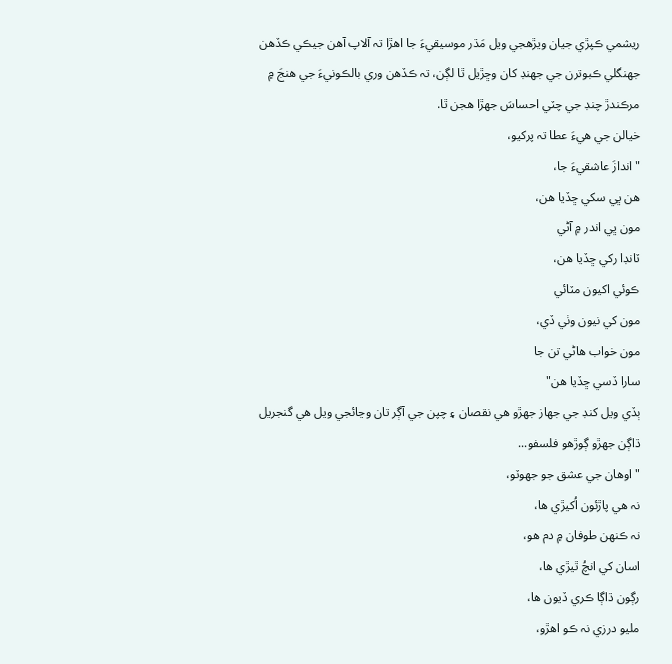ريشمي ڪپڙي جيان ويڙهجي ويل مَڌر موسيقيءَ جا اهڙا تہ آلاپ آهن جيڪي ڪڏهن جهنگلي ڪبوترن جي جهنڊ کان وڇڙيل ٿا لڳن، تہ ڪڏهن وري بالڪونيءَ جي هنجَ ۾ مرڪندڙ چنڊ جي چٽي احساسَ جهڙا هجن ٿا.
خيالن جي هيءَ عطا تہ پرکيو،
"اندازَ عاشقيءَ جا،
هن ڀي سکي ڇڏيا هن،
مون ڀي اندر ۾ آڻي
ٽانڊا رکي ڇڏيا هن،
ڪوئي اکيون مٽائي
مون کي نيون وٺي ڏي،
مون خواب هاڻي تن جا
سارا ڏسي ڇڏيا هن"
ٻڏي ويل کنڊ جي جهاز جهڙو هي نقصان ۽ چپن جي آڳر تان وڃائجي ويل هي گنجريل ڌاڳن جهڙو ڳوڙهو فلسفو...
"اوهان جي عشق جو جهوٽو،
نہ هي پاڙئون اُکيڙي ها،
نہ ڪنهن طوفان ۾ دم هو،
اسان کي انچُ ٿيڙي ها،
رڳون ڌاڳا ڪري ڏيون ها،
مليو درزي نہ ڪو اهڙو،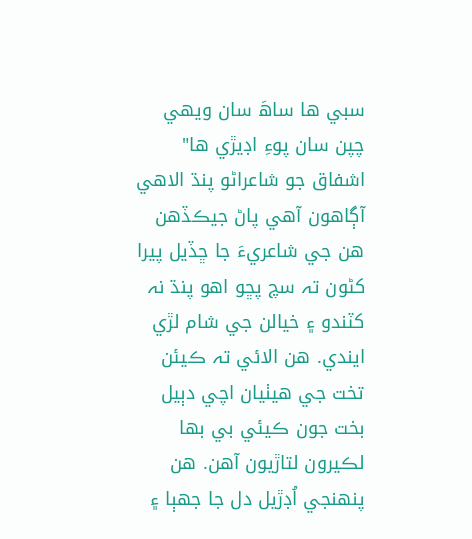سبي ها ساھَ سان ويهي
چپن سان پوءِ اڊيڙي ها"
اشفاق جو شاعراڻو پنڌ الاهي آڳاهون آهي پاڻ جيڪڏهن هن جي شاعريءَ جا ڇڏيل پيرا کڻون تہ سچ پڇو اهو پنڌ نہ کٽندو ۽ خيالن جي شام لڙي ايندي. هن الائي تہ ڪيئن تخت جي هيٺيان اچي دٻيل بخت جون ڪيئي بي بها لڪيرون لتاڙيون آهن. هن پنهنجي اُڊڙيل دل جا جهٻا ۽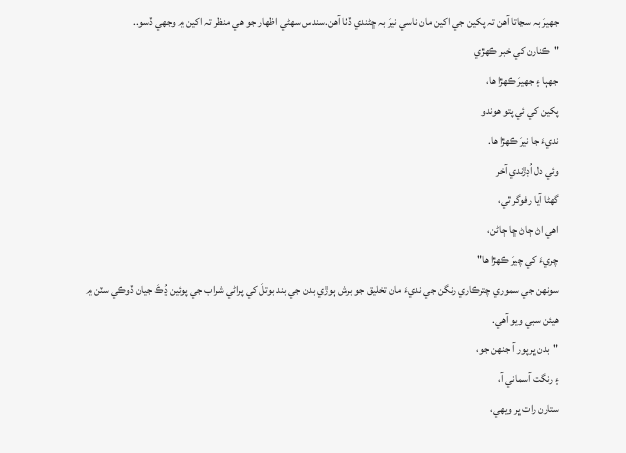جهيرَ بہ سڃاتا آهن تہ پکين جي اکين مان ناسي نيرَ بہ ڇڻندي ڏٺا آهن.سندس سهڻي اظهار جو هي منظر تہ اکين ۾ وجهي ڏسو..
"ڪنارن کي خبر ڪهڙي
جهٻا ۽ جهيرَ ڪهڙا ها،
پکين کي ئي پتو هوندو
نديءَ جا نيرَ ڪهڙا ها.
وئي دل اُڊڙندي آخر
گهڻا آيا رفوگر ٿي،
اهي اڻ ڄاڻ ڇا ڄاڻن،
چريءَ کي چيرَ ڪهڙا ها"
سونهن جي سموري چترڪاري رنگن جي نديءَ مان تخليق جو برش ٻوڙي بدن جي بند بوتلَ کي پراڻي شراب جي پوئين ڍُڪَ جيان ڏوڪي سٽن ۾ هيئن سبي ويو آهي.
"بدن ڀرپور آ جنهن جو،
۽ رنگت آسماني آ،
ستارن رات ڀر ويهي،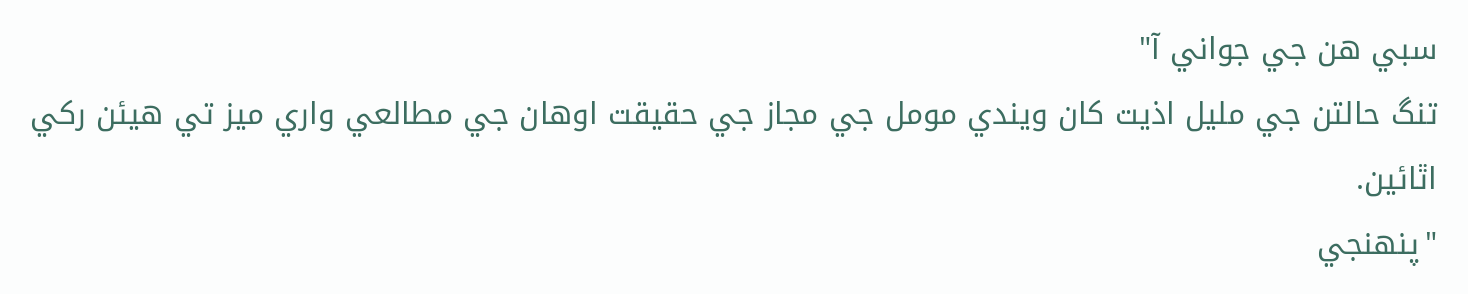سبي هن جي جواني آ"
تنگ حالتن جي مليل اذيت کان ويندي مومل جي مجاز جي حقيقت اوهان جي مطالعي واري ميز تي هيئن رکي اٿائين.
"پنهنجي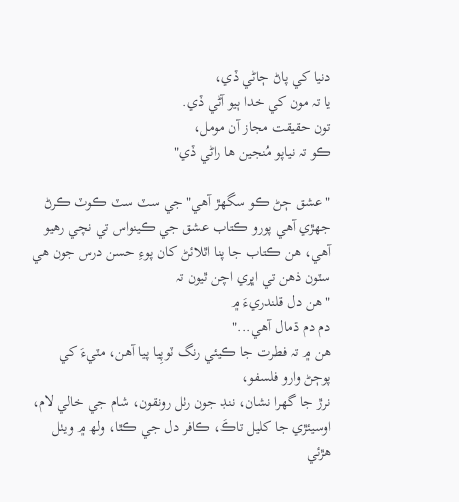دنيا کي پاڻ ڄاڻي ڏي،
يا تہ مون کي خدا ٻيو آڻي ڏي.
تون حقيقت مجاز آن مومل،
ڪو تہ نياپو مُنجين ها راڻي ڏي"

"عشق ڄڻ ڪو سگهڙ آهي"جي سٽ سٽ ڪوٽ ڪرڻ جهڙي آهي پورو ڪتاب عشق جي ڪينواس تي نچي رهيو آهي، هن ڪتاب جا پنا اٿلائڻ کان پوءِ حسن درس جون هي سٽون ذهن تي اڀري اچن ٿيون تہ
"هن دل قلندريءَ ۾
دم دم ڌمال آهي..."
هن ۾ تہ فطرت جا ڪيئي رنگ ٽوپِيا پيا آهن، مٽيءَ کي پوڄڻ وارو فلسفو،
نرڙ جا گهرا نشان، ننڊ جون رٺل رونقون، شام جي خالي لام، اوسيئڙي جا کليل تاڪَ، ڪافر دل جي ڪٿا، ولھ ۾ ويٺل هڙئي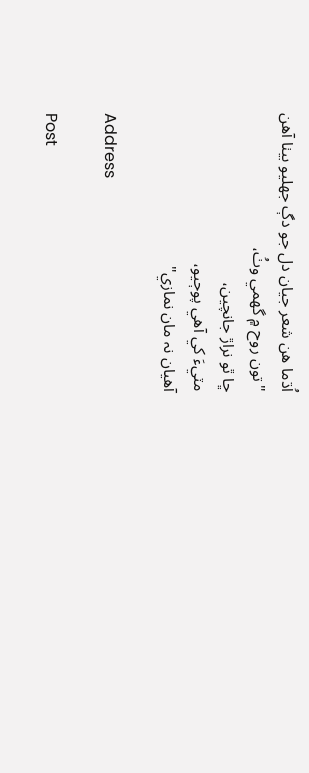اُڌما هن شعر جيان دل جو دڳ جهليو بيٺا آهن
"تون روح ۾ گهمي وٺُ،
ڇا ٿو نراڙ جانچين،
مٽيءَ کي آهي پوڄيو،
آهيان نہ مان نمازي"

Address

Post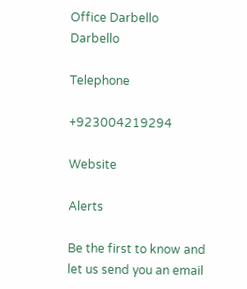Office Darbello
Darbello

Telephone

+923004219294

Website

Alerts

Be the first to know and let us send you an email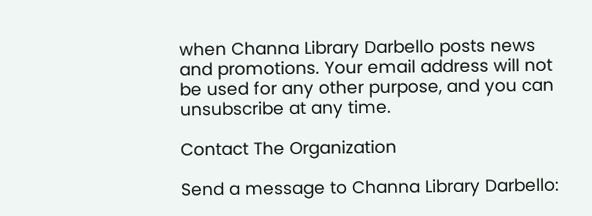when Channa Library Darbello posts news and promotions. Your email address will not be used for any other purpose, and you can unsubscribe at any time.

Contact The Organization

Send a message to Channa Library Darbello: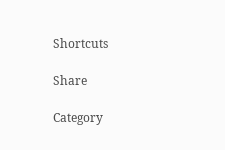Shortcuts

Share

Category